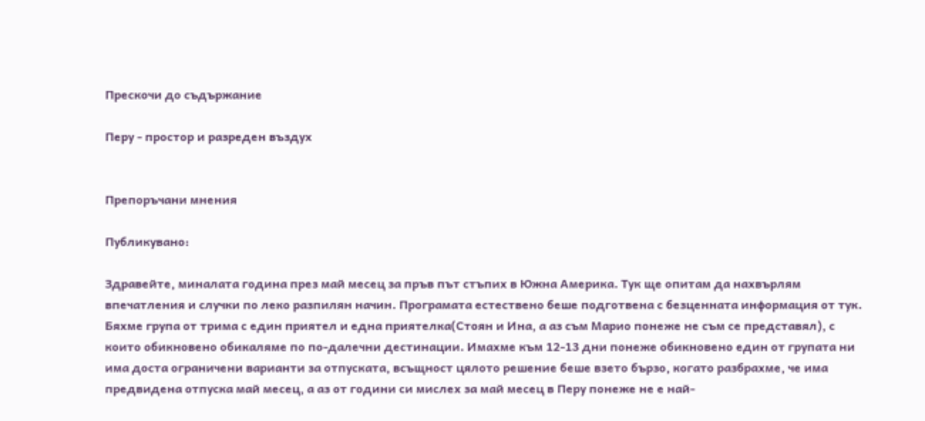Прескочи до съдържание

Перу - простор и разреден въздух


Препоръчани мнения

Публикувано:

Здравейте, миналата година през май месец за пръв път стъпих в Южна Америка. Тук ще опитам да нахвърлям впечатления и случки по леко разпилян начин. Програмата естествено беше подготвена с безценната информация от тук. Бяхме група от трима с един приятел и една приятелка(Стоян и Ина, а аз съм Марио понеже не съм се представял), с които обикновено обикаляме по по-далечни дестинации. Имахме към 12-13 дни понеже обикновено един от групата ни има доста ограничени варианти за отпуската, всъщност цялото решение беше взето бързо, когато разбрахме, че има предвидена отпуска май месец, а аз от години си мислех за май месец в Перу понеже не е най-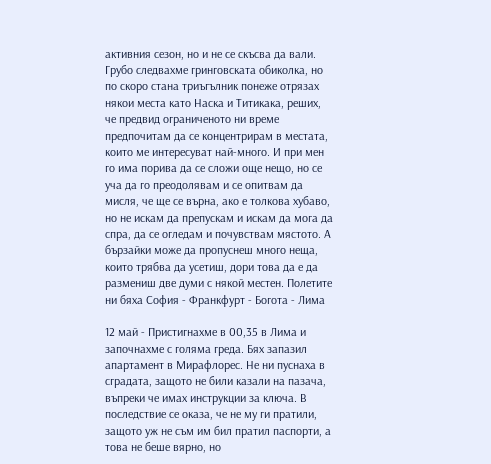активния сезон, но и не се скъсва да вали. Грубо следвахме гринговската обиколка, но по скоро стана триъгълник понеже отрязах някои места като Наска и Титикака, реших, че предвид ограниченото ни време предпочитам да се концентрирам в местата, които ме интересуват най-много. И при мен го има порива да се сложи още нещо, но се уча да го преодолявам и се опитвам да мисля, че ще се върна, ако е толкова хубаво, но не искам да препускам и искам да мога да спра, да се огледам и почувствам мястото. А бързайки може да пропуснеш много неща, които трябва да усетиш, дори това да е да размениш две думи с някой местен. Полетите ни бяха София - Франкфурт - Богота - Лима

12 май - Пристигнахме в 00,35 в Лима и започнахме с голяма греда. Бях запазил апартамент в Мирафлорес. Не ни пуснаха в сградата, защото не били казали на пазача, въпреки че имах инструкции за ключа. В последствие се оказа, че не му ги пратили, защото уж не съм им бил пратил паспорти, а това не беше вярно, но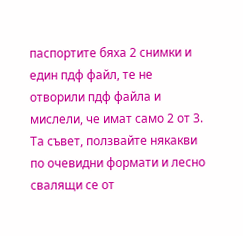паспортите бяха 2 снимки и един пдф файл, те не отворили пдф файла и мислели, че имат само 2 от 3. Та съвет, ползвайте някакви по очевидни формати и лесно свалящи се от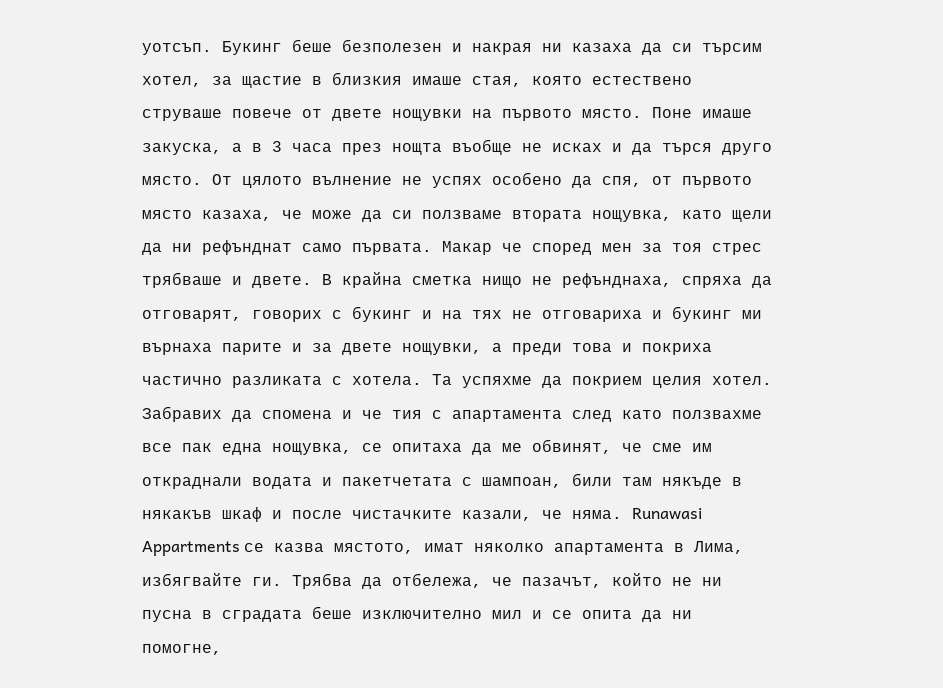уотсъп. Букинг беше безполезен и накрая ни казаха да си търсим хотел, за щастие в близкия имаше стая, която естествено струваше повече от двете нощувки на първото място. Поне имаше закуска, а в 3 часа през нощта въобще не исках и да търся друго място. От цялото вълнение не успях особено да спя, от първото място казаха, че може да си ползваме втората нощувка, като щели да ни рефънднат само първата. Макар че според мен за тоя стрес трябваше и двете. В крайна сметка нищо не рефънднаха, спряха да отговарят, говорих с букинг и на тях не отговариха и букинг ми върнаха парите и за двете нощувки, а преди това и покриха частично разликата с хотела. Та успяхме да покрием целия хотел. Забравих да спомена и че тия с апартамента след като ползвахме все пак една нощувка, се опитаха да ме обвинят, че сме им откраднали водата и пакетчетата с шампоан, били там някъде в някакъв шкаф и после чистачките казали, че няма. Runawasi Appartments се казва мястото, имат няколко апартамента в Лима, избягвайте ги. Трябва да отбележа, че пазачът, който не ни пусна в сградата беше изключително мил и се опита да ни помогне,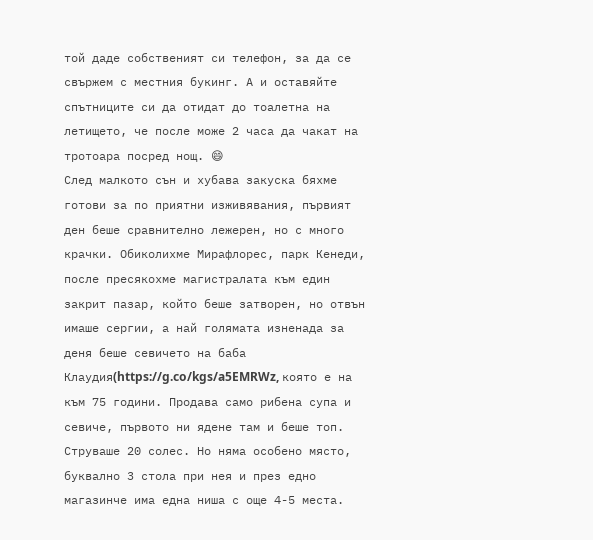той даде собственият си телефон, за да се свържем с местния букинг. А и оставяйте спътниците си да отидат до тоалетна на летището, че после може 2 часа да чакат на тротоара посред нощ. 😄
След малкото сън и хубава закуска бяхме готови за по приятни изживявания, първият ден беше сравнително лежерен, но с много крачки. Обиколихме Мирафлорес, парк Кенеди, после пресякохме магистралата към един закрит пазар, който беше затворен, но отвън имаше сергии, а най голямата изненада за деня беше севичето на баба Клаудия(https://g.co/kgs/a5EMRWz, която е на към 75 години. Продава само рибена супа и севиче, първото ни ядене там и беше топ. Струваше 20 солес. Но няма особено място, буквално 3 стола при нея и през едно магазинче има една ниша с още 4-5 места.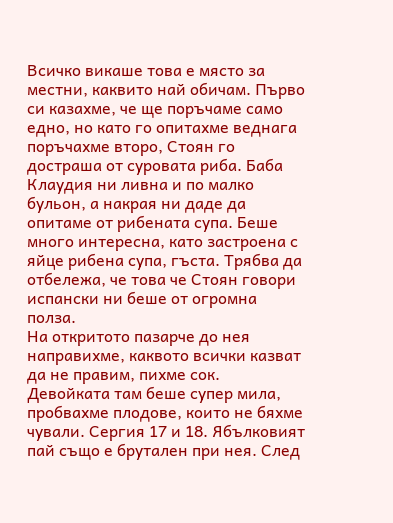Всичко викаше това е място за местни, каквито най обичам. Първо си казахме, че ще поръчаме само едно, но като го опитахме веднага поръчахме второ, Стоян го достраша от суровата риба. Баба Клаудия ни ливна и по малко бульон, а накрая ни даде да опитаме от рибената супа. Беше много интересна, като застроена с яйце рибена супа, гъста. Трябва да отбележа, че това че Стоян говори испански ни беше от огромна полза.
На откритото пазарче до нея направихме, каквото всички казват да не правим, пихме сок. Девойката там беше супер мила, пробвахме плодове, които не бяхме чували. Сергия 17 и 18. Ябълковият пай също е брутален при нея. След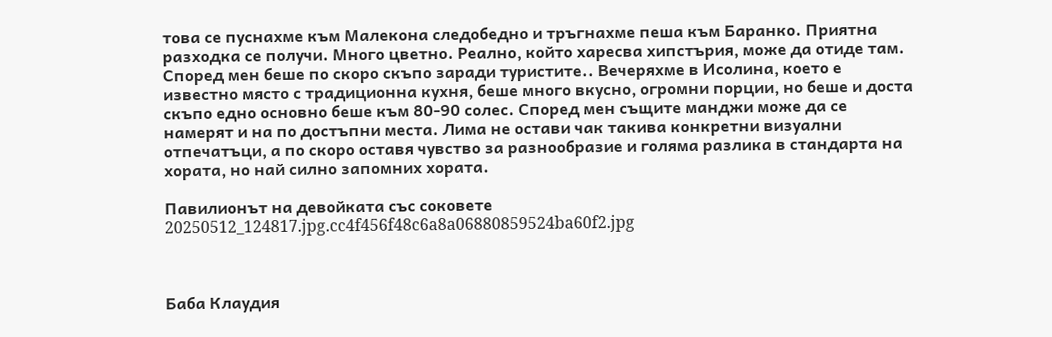това се пуснахме към Малекона следобедно и тръгнахме пеша към Баранко. Приятна разходка се получи. Много цветно. Реално, който харесва хипстърия, може да отиде там. Според мен беше по скоро скъпо заради туристите.. Вечеряхме в Исолина, което е известно място с традиционна кухня, беше много вкусно, огромни порции, но беше и доста скъпо едно основно беше към 80-90 солес. Според мен същите манджи може да се намерят и на по достъпни места. Лима не остави чак такива конкретни визуални отпечатъци, а по скоро оставя чувство за разнообразие и голяма разлика в стандарта на хората, но най силно запомних хората.

Павилионът на девойката със соковете
20250512_124817.jpg.cc4f456f48c6a8a06880859524ba60f2.jpg



Баба Клаудия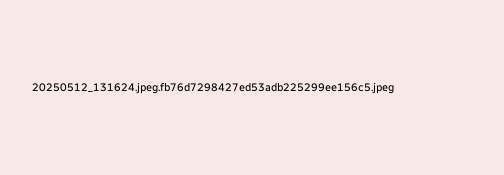20250512_131624.jpeg.fb76d7298427ed53adb225299ee156c5.jpeg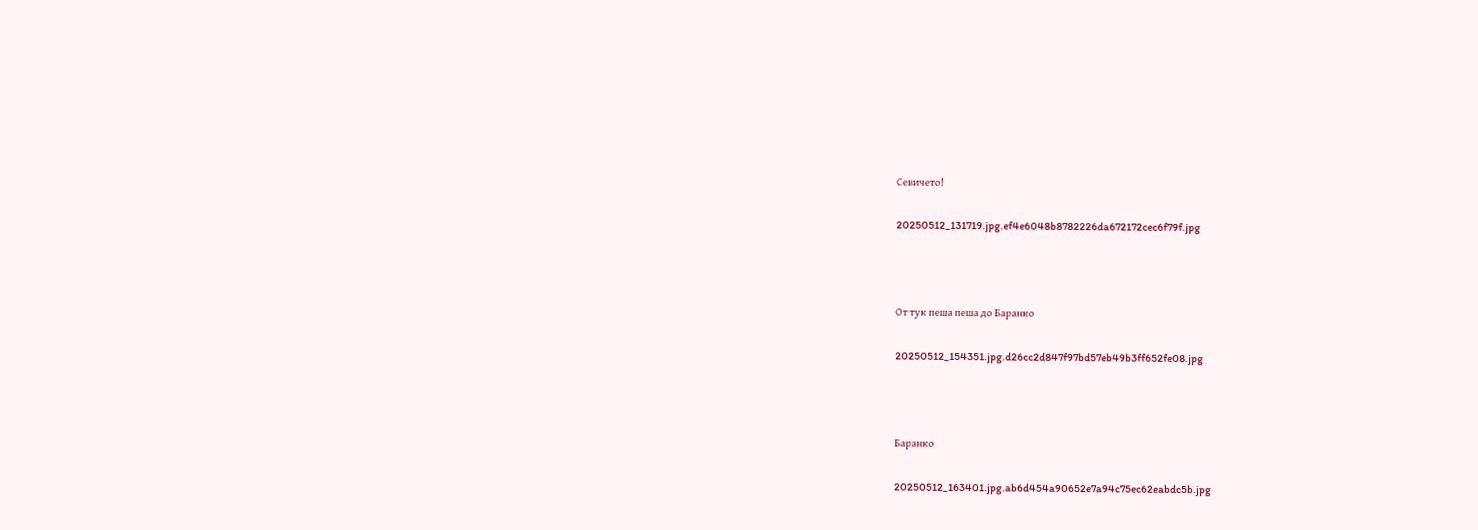Севичето!

20250512_131719.jpg.ef4e6048b8782226da672172cec6f79f.jpg



От тук пеша пеша до Баранко

20250512_154351.jpg.d26cc2d847f97bd57eb49b3ff652fe08.jpg



Баранко

20250512_163401.jpg.ab6d454a90652e7a94c75ec62eabdc5b.jpg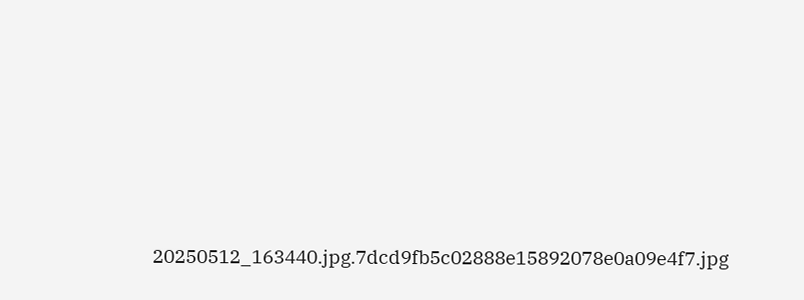20250512_163440.jpg.7dcd9fb5c02888e15892078e0a09e4f7.jpg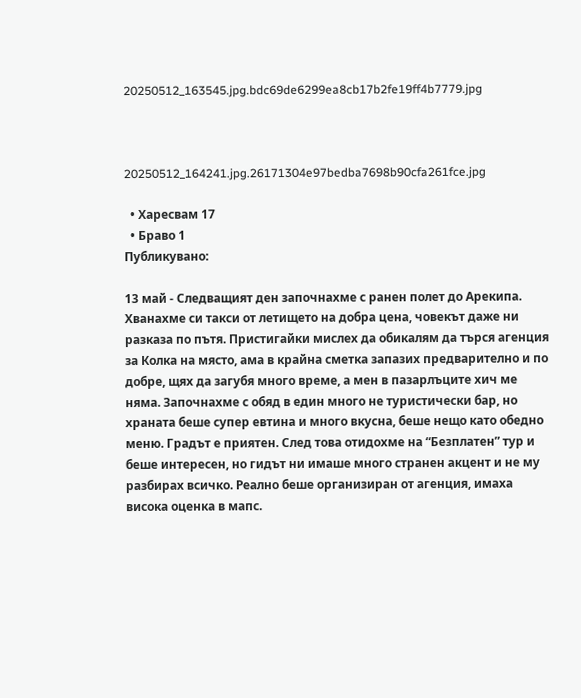20250512_163545.jpg.bdc69de6299ea8cb17b2fe19ff4b7779.jpg



20250512_164241.jpg.26171304e97bedba7698b90cfa261fce.jpg

  • Харесвам 17
  • Браво 1
Публикувано:

13 май - Следващият ден започнахме с ранен полет до Арекипа. Хванахме си такси от летището на добра цена, човекът даже ни разказа по пътя. Пристигайки мислех да обикалям да търся агенция за Колка на място, ама в крайна сметка запазих предварително и по добре, щях да загубя много време, а мен в пазарлъците хич ме няма. Започнахме с обяд в един много не туристически бар, но храната беше супер евтина и много вкусна, беше нещо като обедно меню. Градът е приятен. След това отидохме на “Безплатен” тур и беше интересен, но гидът ни имаше много странен акцент и не му разбирах всичко. Реално беше организиран от агенция, имаха висока оценка в мапс.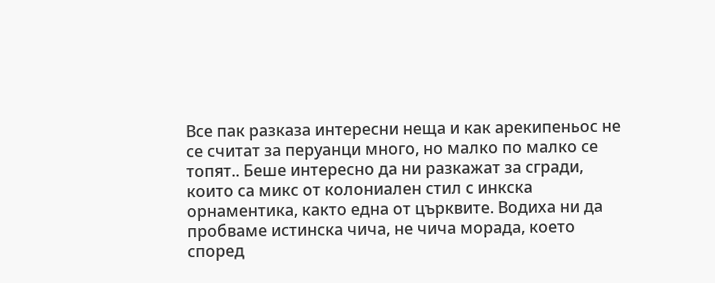Все пак разказа интересни неща и как арекипеньос не се считат за перуанци много, но малко по малко се топят.. Беше интересно да ни разкажат за сгради, които са микс от колониален стил с инкска орнаментика, както една от църквите. Водиха ни да пробваме истинска чича, не чича морада, което според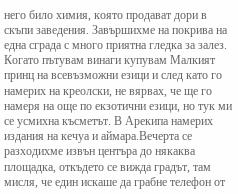него било химия, която продават дори в скъпи заведения. Завършихме на покрива на една сграда с много приятна гледка за залез. Когато пътувам винаги купувам Малкият принц на всевъзможни езици и след като го намерих на креолски, не вярвах, че ще го намеря на още по екзотични езици, но тук ми се усмихна късметът. В Арекипа намерих издания на кечуа и аймара.Вечерта се разходихме извън центъра до някаква площадка, откъдето се вижда градът, там мисля, че един искаше да грабне телефон от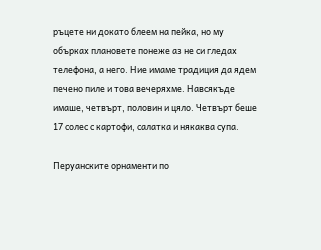ръцете ни докато блеем на пейка, но му обърках плановете понеже аз не си гледах телефона, а него. Ние имаме традиция да ядем печено пиле и това вечеряхме. Навсякъде имаше, четвърт, половин и цяло. Четвърт беше 17 солес с картофи, салатка и някаква супа.

Перуанските орнаменти по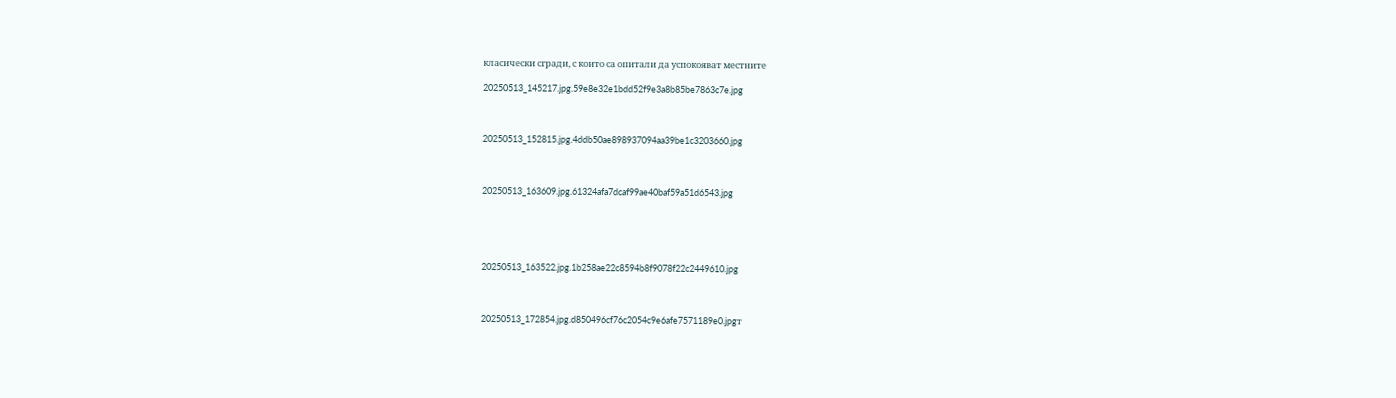класически сгради, с които са опитали да успокояват местните

20250513_145217.jpg.59e8e32e1bdd52f9e3a8b85be7863c7e.jpg



20250513_152815.jpg.4ddb50ae898937094aa39be1c3203660.jpg



20250513_163609.jpg.61324afa7dcaf99ae40baf59a51d6543.jpg





20250513_163522.jpg.1b258ae22c8594b8f9078f22c2449610.jpg



20250513_172854.jpg.d850496cf76c2054c9e6afe7571189e0.jpgт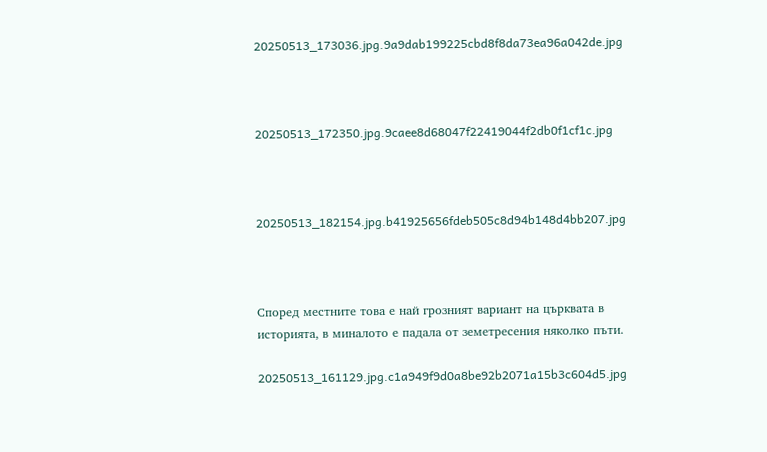20250513_173036.jpg.9a9dab199225cbd8f8da73ea96a042de.jpg



20250513_172350.jpg.9caee8d68047f22419044f2db0f1cf1c.jpg



20250513_182154.jpg.b41925656fdeb505c8d94b148d4bb207.jpg



Според местните това е най грозният вариант на църквата в историята, в миналото е падала от земетресения няколко пъти.

20250513_161129.jpg.c1a949f9d0a8be92b2071a15b3c604d5.jpg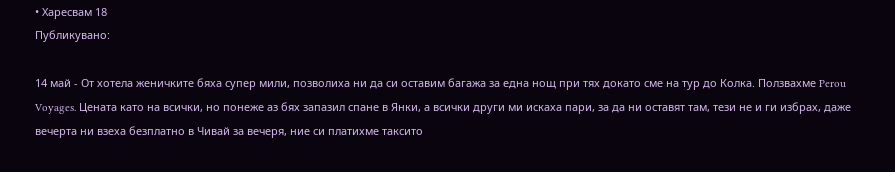• Харесвам 18
Публикувано:

14 май - От хотела женичките бяха супер мили, позволиха ни да си оставим багажа за една нощ при тях докато сме на тур до Колка. Ползвахме Perou Voyages. Цената като на всички, но понеже аз бях запазил спане в Янки, а всички други ми искаха пари, за да ни оставят там, тези не и ги избрах, даже вечерта ни взеха безплатно в Чивай за вечеря, ние си платихме таксито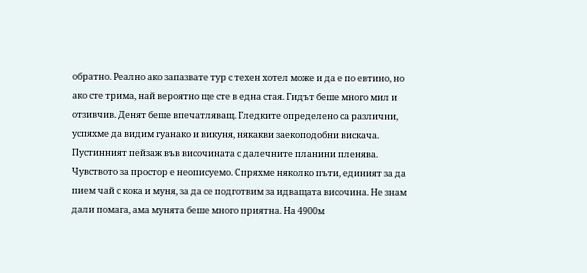обратно. Реално ако запазвате тур с техен хотел може и да е по евтино, но ако сте трима, най вероятно ще сте в една стая. Гидът беше много мил и отзивчив. Денят беше впечатляващ. Гледките определено са различни, успяхме да видим гуанако и викуня, някакви заекоподобни вискача. Пустинният пейзаж във височината с далечните планини пленява. Чувството за простор е неописуемо. Спряхме няколко пъти, единият за да пием чай с кока и муня, за да се подготвим за идващата височина. Не знам дали помага, ама мунята беше много приятна. На 4900м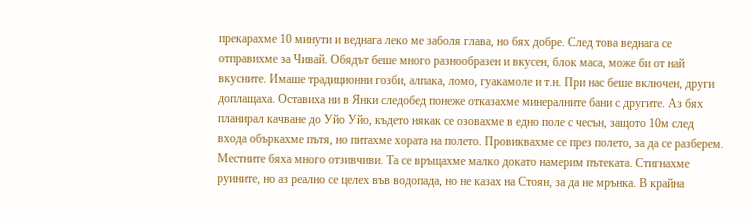прекарахме 10 минути и веднага леко ме заболя глава, но бях добре. След това веднага се отправихме за Чивай. Обядът беше много разнообразен и вкусен, блок маса, може би от най вкусните. Имаше традиционни гозби, алпака, ломо, гуакамоле и т.н. При нас беше включен, други доплащаха. Оставиха ни в Янки следобед понеже отказахме минералните бани с другите. Аз бях планирал качване до Уйо Уйо, където някак се озовахме в едно поле с чесън, защото 10м след входа объркахме пътя, но питахме хората на полето. Провиквахме се през полето, за да се разберем.  Местните бяха много отзивчиви. Та се връщахме малко докато намерим пътеката. Стигнахме руините, но аз реално се целех във водопада, но не казах на Стоян, за да не мрънка. В крайна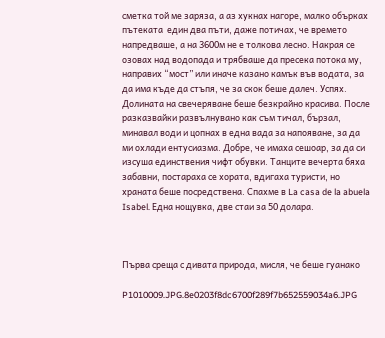сметка той ме заряза, а аз хукнах нагоре, малко обърках пътеката  един два пъти, даже потичах, че времето напредваше, а на 3600м не е толкова лесно. Накрая се озовах над водопада и трябваше да пресека потока му, направих “мост” или иначе казано камък във водата, за да има къде да стъпя, че за скок беше далеч. Успях. Долината на свечеряване беше безкрайно красива. После разказвайки развълнувано как съм тичал, бързал, минавал води и цопнах в една вада за напояване, за да ми охлади ентусиазма. Добре, че имаха сешоар, за да си изсуша единствения чифт обувки. Танците вечерта бяха забавни, постараха се хората, вдигаха туристи, но храната беше посредствена. Спахме в La casa de la abuela Isabel. Една нощувка, две стаи за 50 долара.



Първа среща с дивата природа, мисля, че беше гуанако

P1010009.JPG.8e0203f8dc6700f289f7b652559034a6.JPG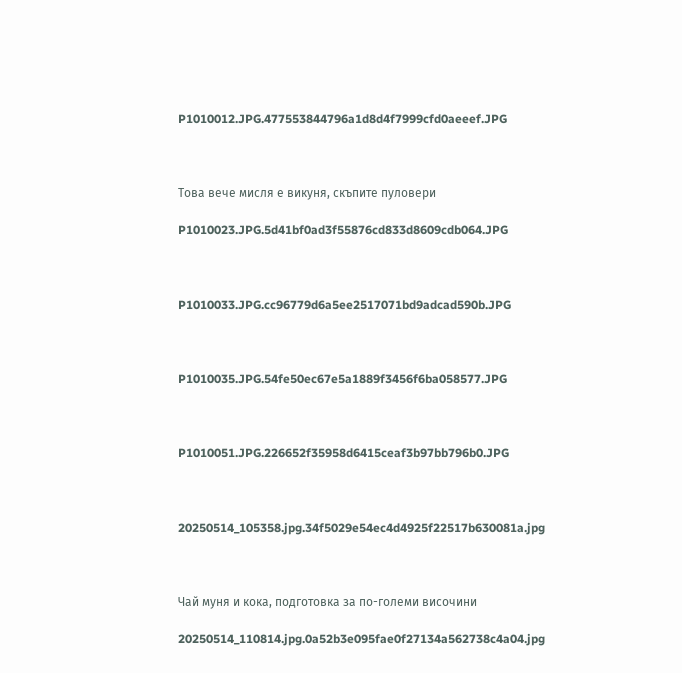P1010012.JPG.477553844796a1d8d4f7999cfd0aeeef.JPG



Това вече мисля е викуня, скъпите пуловери

P1010023.JPG.5d41bf0ad3f55876cd833d8609cdb064.JPG



P1010033.JPG.cc96779d6a5ee2517071bd9adcad590b.JPG



P1010035.JPG.54fe50ec67e5a1889f3456f6ba058577.JPG



P1010051.JPG.226652f35958d6415ceaf3b97bb796b0.JPG



20250514_105358.jpg.34f5029e54ec4d4925f22517b630081a.jpg



Чай муня и кока, подготовка за по-големи височини

20250514_110814.jpg.0a52b3e095fae0f27134a562738c4a04.jpg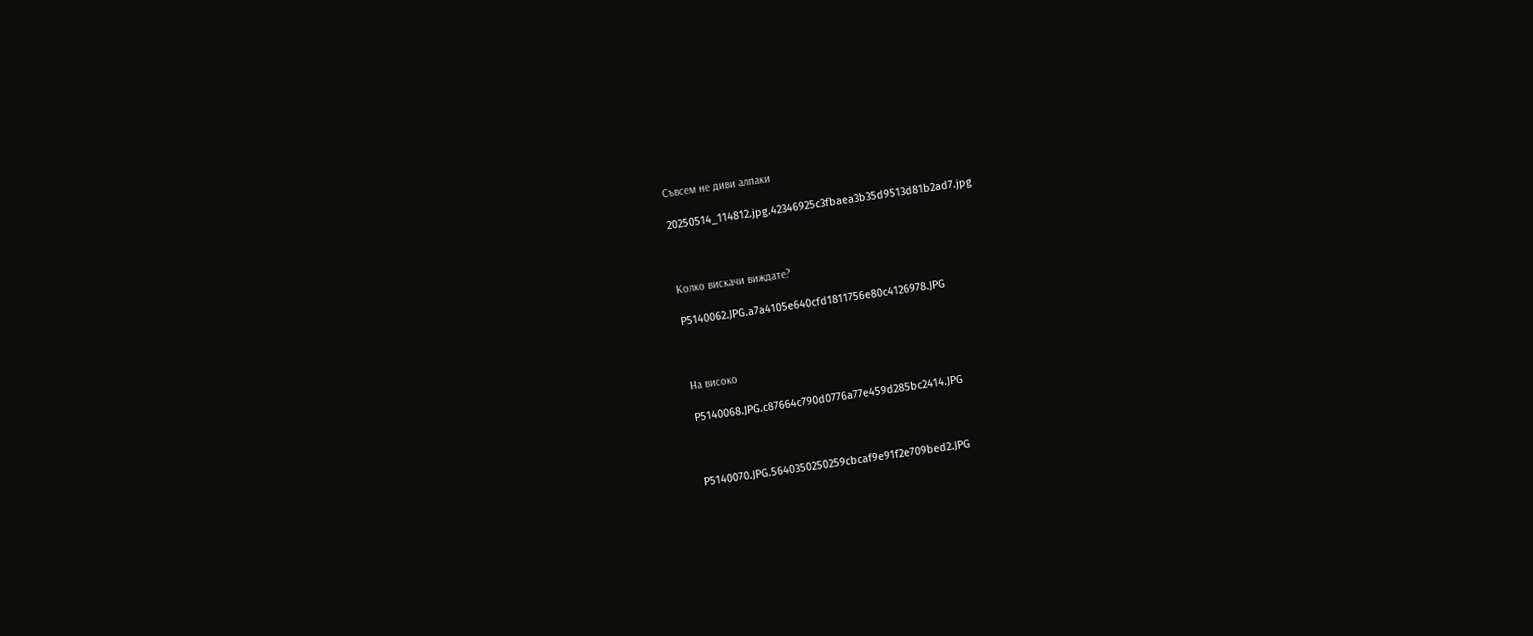Съвсем не диви алпаки

20250514_114812.jpg.42346925c3fbaea3b35d9513d81b2ad7.jpg



Колко вискачи виждате?

P5140062.JPG.a7a4105e640cfd1811756e80c4126978.JPG



На високо

P5140068.JPG.c87664c790d0776a77e459d285bc2414.JPG



P5140070.JPG.5640350250259cbcaf9e91f2e709bed2.JPG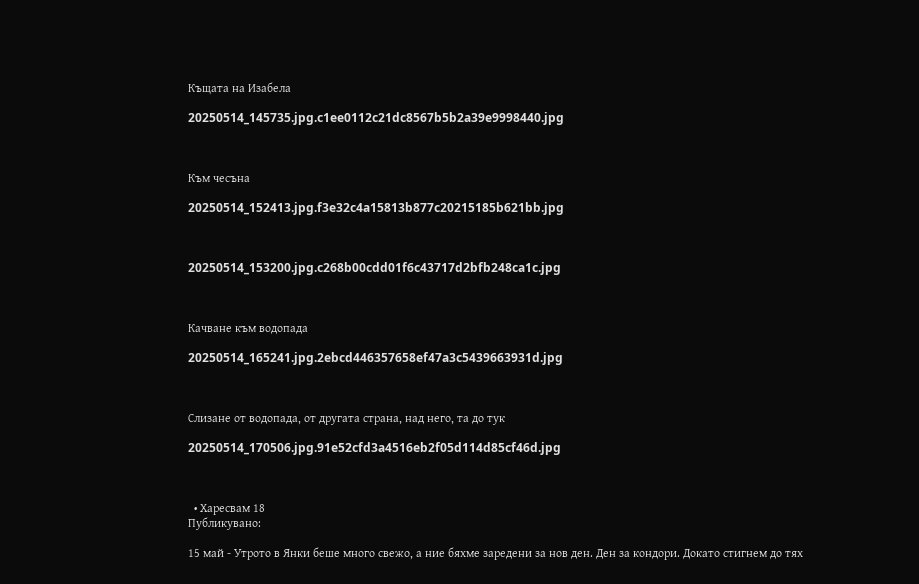Къщата на Изабела

20250514_145735.jpg.c1ee0112c21dc8567b5b2a39e9998440.jpg



Към чесъна

20250514_152413.jpg.f3e32c4a15813b877c20215185b621bb.jpg



20250514_153200.jpg.c268b00cdd01f6c43717d2bfb248ca1c.jpg



Качване към водопада

20250514_165241.jpg.2ebcd446357658ef47a3c5439663931d.jpg



Слизане от водопада, от другата страна, над него, та до тук

20250514_170506.jpg.91e52cfd3a4516eb2f05d114d85cf46d.jpg



  • Харесвам 18
Публикувано:

15 май - Утрото в Янки беше много свежо, а ние бяхме заредени за нов ден. Ден за кондори. Докато стигнем до тях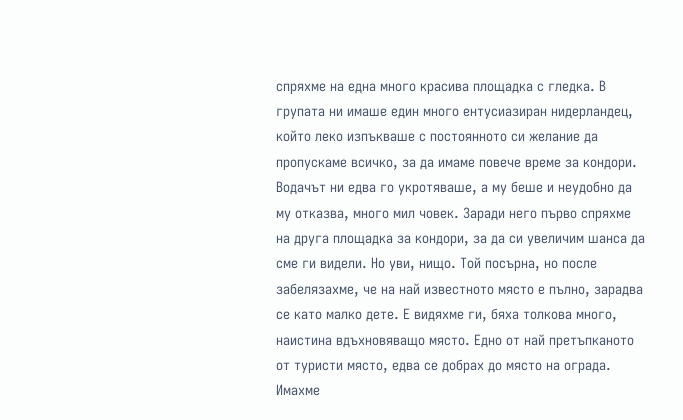спряхме на една много красива площадка с гледка. В групата ни имаше един много ентусиазиран нидерландец, който леко изпъкваше с постоянното си желание да пропускаме всичко, за да имаме повече време за кондори. Водачът ни едва го укротяваше, а му беше и неудобно да му отказва, много мил човек. Заради него първо спряхме на друга площадка за кондори, за да си увеличим шанса да сме ги видели. Но уви, нищо. Той посърна, но после забелязахме, че на най известното място е пълно, зарадва се като малко дете. Е видяхме ги, бяха толкова много, наистина вдъхновяващо място. Едно от най претъпканото от туристи място, едва се добрах до място на ограда. Имахме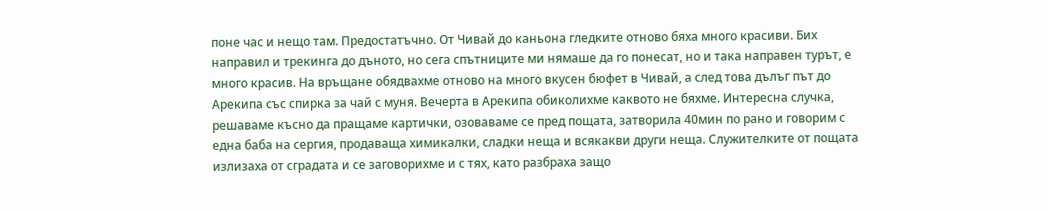поне час и нещо там. Предостатъчно. От Чивай до каньона гледките отново бяха много красиви. Бих направил и трекинга до дъното, но сега спътниците ми нямаше да го понесат, но и така направен турът, е много красив. На връщане обядвахме отново на много вкусен бюфет в Чивай, а след това дълъг път до Арекипа със спирка за чай с муня. Вечерта в Арекипа обиколихме каквото не бяхме. Интересна случка, решаваме късно да пращаме картички, озоваваме се пред пощата, затворила 40мин по рано и говорим с една баба на сергия, продаваща химикалки, сладки неща и всякакви други неща. Служителките от пощата излизаха от сградата и се заговорихме и с тях, като разбраха защо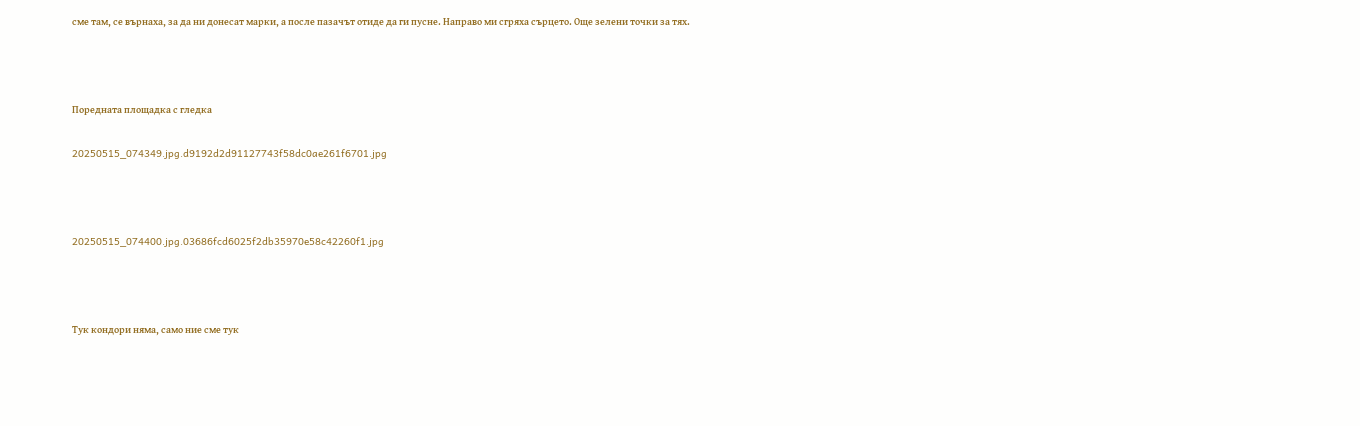сме там, се върнаха, за да ни донесат марки, а после пазачът отиде да ги пусне. Направо ми сгряха сърцето. Още зелени точки за тях.



Поредната площадка с гледка

20250515_074349.jpg.d9192d2d91127743f58dc0ae261f6701.jpg



20250515_074400.jpg.03686fcd6025f2db35970e58c42260f1.jpg



Тук кондори няма, само ние сме тук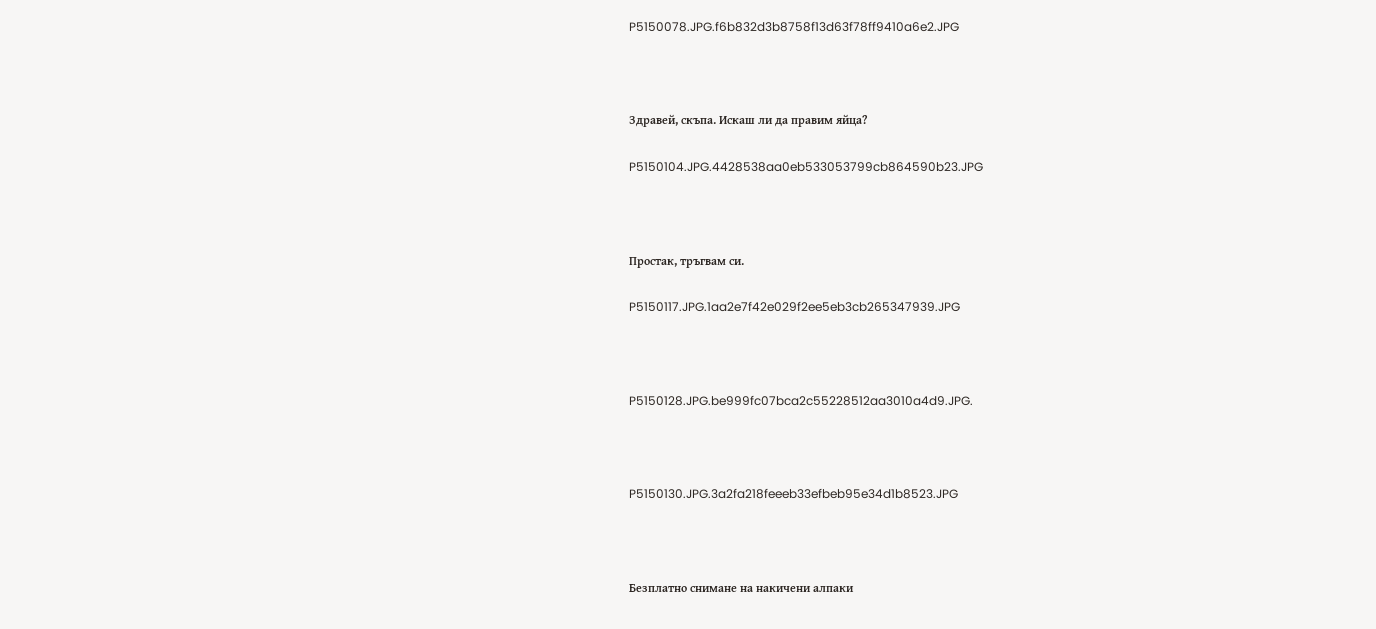P5150078.JPG.f6b832d3b8758f13d63f78ff9410a6e2.JPG



Здравей, скъпа. Искаш ли да правим яйца?

P5150104.JPG.4428538aa0eb533053799cb864590b23.JPG



Простак, тръгвам си.

P5150117.JPG.1aa2e7f42e029f2ee5eb3cb265347939.JPG



P5150128.JPG.be999fc07bca2c55228512aa3010a4d9.JPG.



P5150130.JPG.3a2fa218feeeb33efbeb95e34d1b8523.JPG



Безплатно снимане на накичени алпаки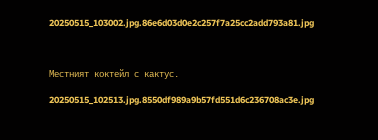20250515_103002.jpg.86e6d03d0e2c257f7a25cc2add793a81.jpg



Местният коктейл с кактус.

20250515_102513.jpg.8550df989a9b57fd551d6c236708ac3e.jpg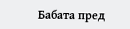Бабата пред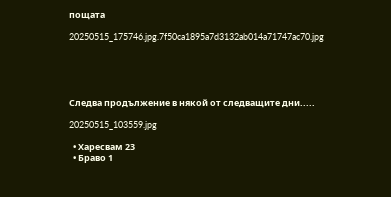пощата

20250515_175746.jpg.7f50ca1895a7d3132ab014a71747ac70.jpg





Следва продължение в някой от следващите дни.....

20250515_103559.jpg

  • Харесвам 23
  • Браво 1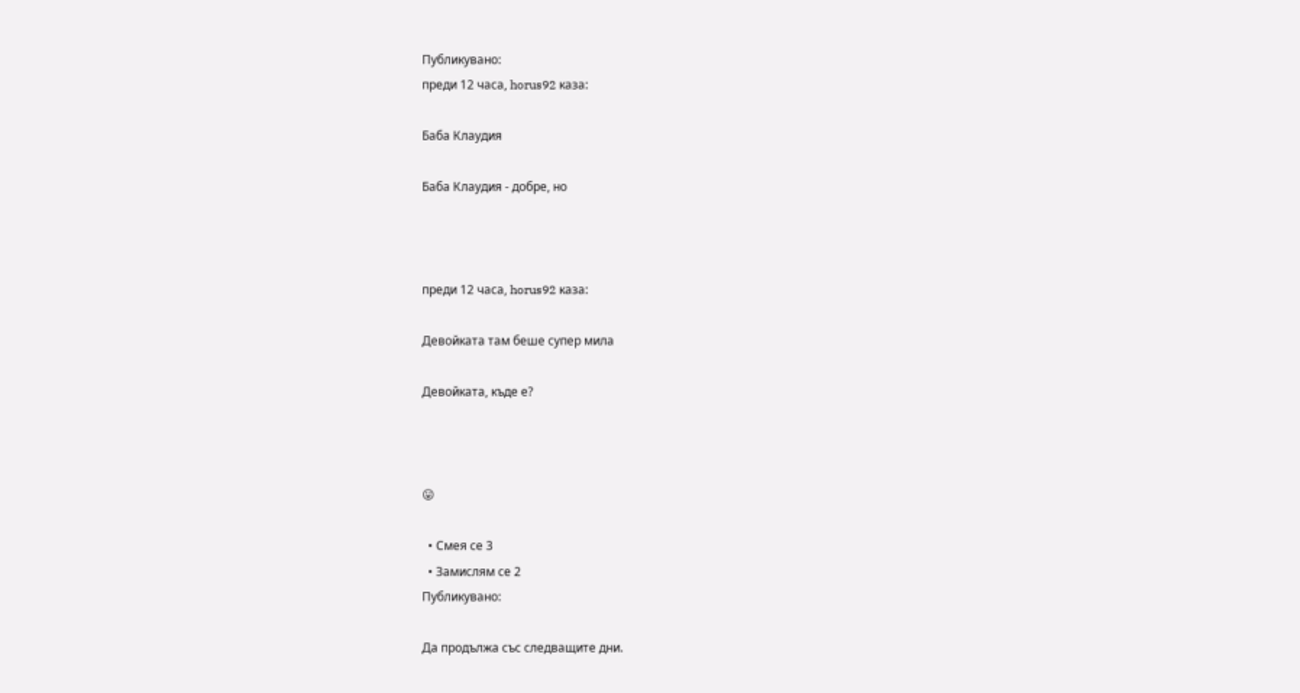Публикувано:
преди 12 часа, horus92 каза:

Баба Клаудия

Баба Клаудия - добре, но



преди 12 часа, horus92 каза:

Девойката там беше супер мила

Девойката, къде е?



😛

  • Смея се 3
  • Замислям се 2
Публикувано:

Да продължа със следващите дни.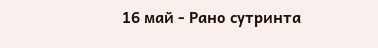16 май - Рано сутринта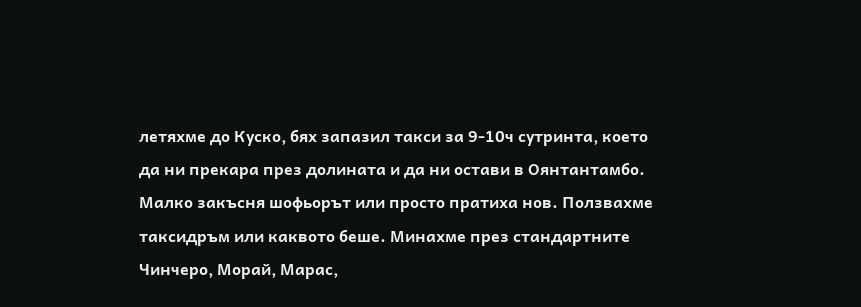летяхме до Куско, бях запазил такси за 9-10ч сутринта, което да ни прекара през долината и да ни остави в Оянтантамбо. Малко закъсня шофьорът или просто пратиха нов. Ползвахме таксидръм или каквото беше. Минахме през стандартните Чинчеро, Морай, Марас,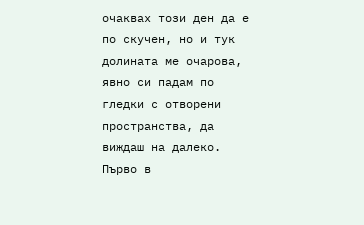очаквах този ден да е по скучен, но и тук долината ме очарова, явно си падам по гледки с отворени пространства, да виждаш на далеко. Първо в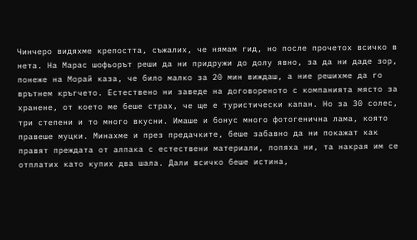Чинчеро видяхме крепостта, съжалих, че нямам гид, но после прочетох всичко в нета. На Марас шофьорът реши да ни придружи до долу явно, за да ни даде зор, понеже на Морай каза, че било малко за 20 мин виждаш, а ние решихме да го врътнем кръгчето. Естествено ни заведе на договореното с компанията място за хранене, от което ме беше страх, че ще е туристически капан. Но за 30 солес, три степени и то много вкусни. Имаше и бонус много фотогенична лама, която правеше муцки. Минахме и през предачките, беше забавно да ни покажат как правят преждата от алпака с естествени материали, попяха ни, та накрая им се отплатих като купих два шала. Дали всичко беше истина,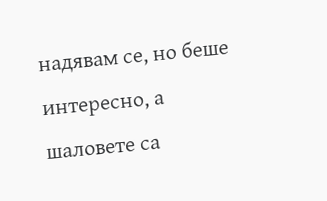надявам се, но беше интересно, а шаловете са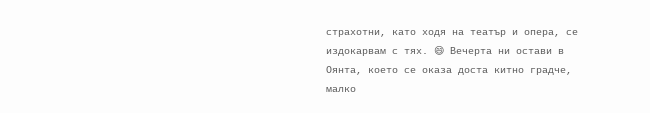страхотни, като ходя на театър и опера, се издокарвам с тях. 😄 Вечерта ни остави в Оянта, което се оказа доста китно градче, малко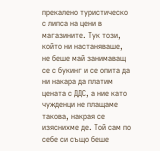прекалено туристическо с липса на цени в магазините. Тук този, който ни настаняваше, не беше май занимаващ се с букинг и се опита да ни накара да платим цената с ДДС, а ние като чужденци не плащаме такова, накрая се изяснихме де. Той сам по себе си също беше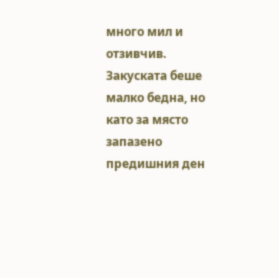много мил и отзивчив. Закуската беше малко бедна, но като за място запазено предишния ден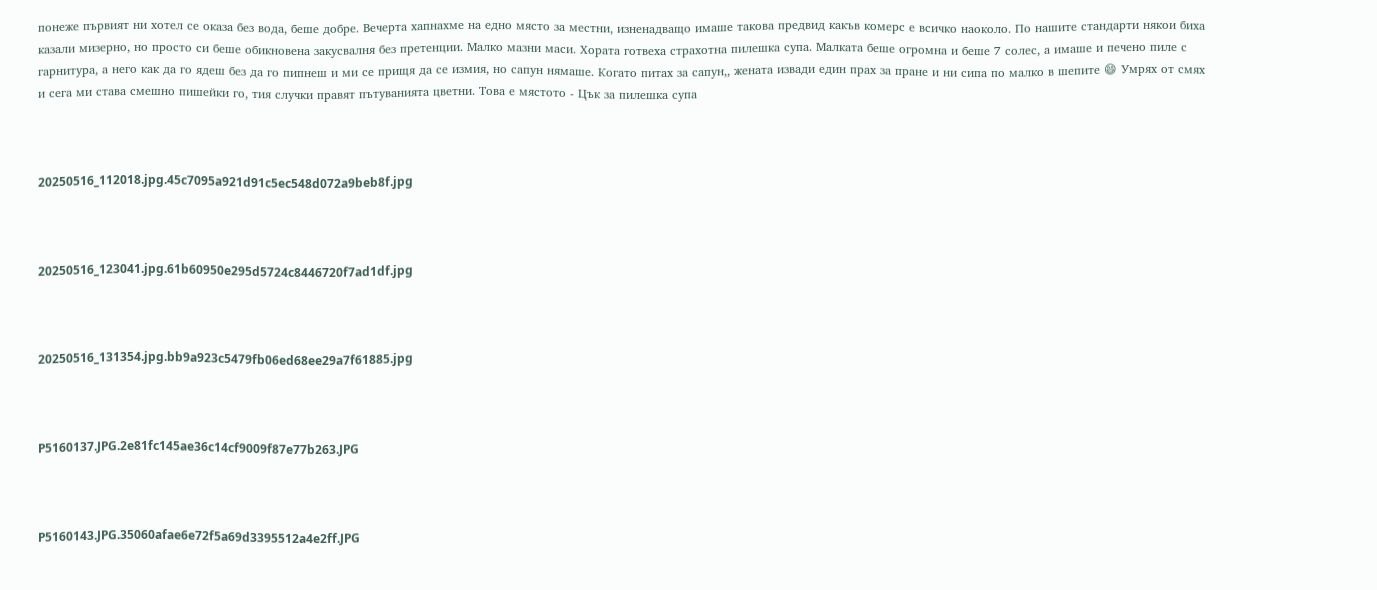понеже първият ни хотел се оказа без вода, беше добре. Вечерта хапнахме на едно място за местни, изненадващо имаше такова предвид какъв комерс е всичко наоколо. По нашите стандарти някои биха казали мизерно, но просто си беше обикновена закусвалня без претенции. Малко мазни маси. Хората готвеха страхотна пилешка супа. Малката беше огромна и беше 7 солес, а имаше и печено пиле с гарнитура, а него как да го ядеш без да го пипнеш и ми се прищя да се измия, но сапун нямаше. Когато питах за сапун,, жената извади един прах за пране и ни сипа по малко в шепите 😄 Умрях от смях и сега ми става смешно пишейки го, тия случки правят пътуванията цветни. Това е мястото - Цък за пилешка супа



20250516_112018.jpg.45c7095a921d91c5ec548d072a9beb8f.jpg



20250516_123041.jpg.61b60950e295d5724c8446720f7ad1df.jpg



20250516_131354.jpg.bb9a923c5479fb06ed68ee29a7f61885.jpg



P5160137.JPG.2e81fc145ae36c14cf9009f87e77b263.JPG



P5160143.JPG.35060afae6e72f5a69d3395512a4e2ff.JPG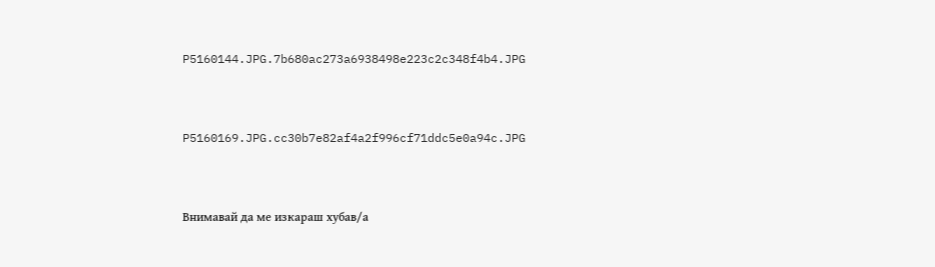P5160144.JPG.7b680ac273a6938498e223c2c348f4b4.JPG



P5160169.JPG.cc30b7e82af4a2f996cf71ddc5e0a94c.JPG



Внимавай да ме изкараш хубав/а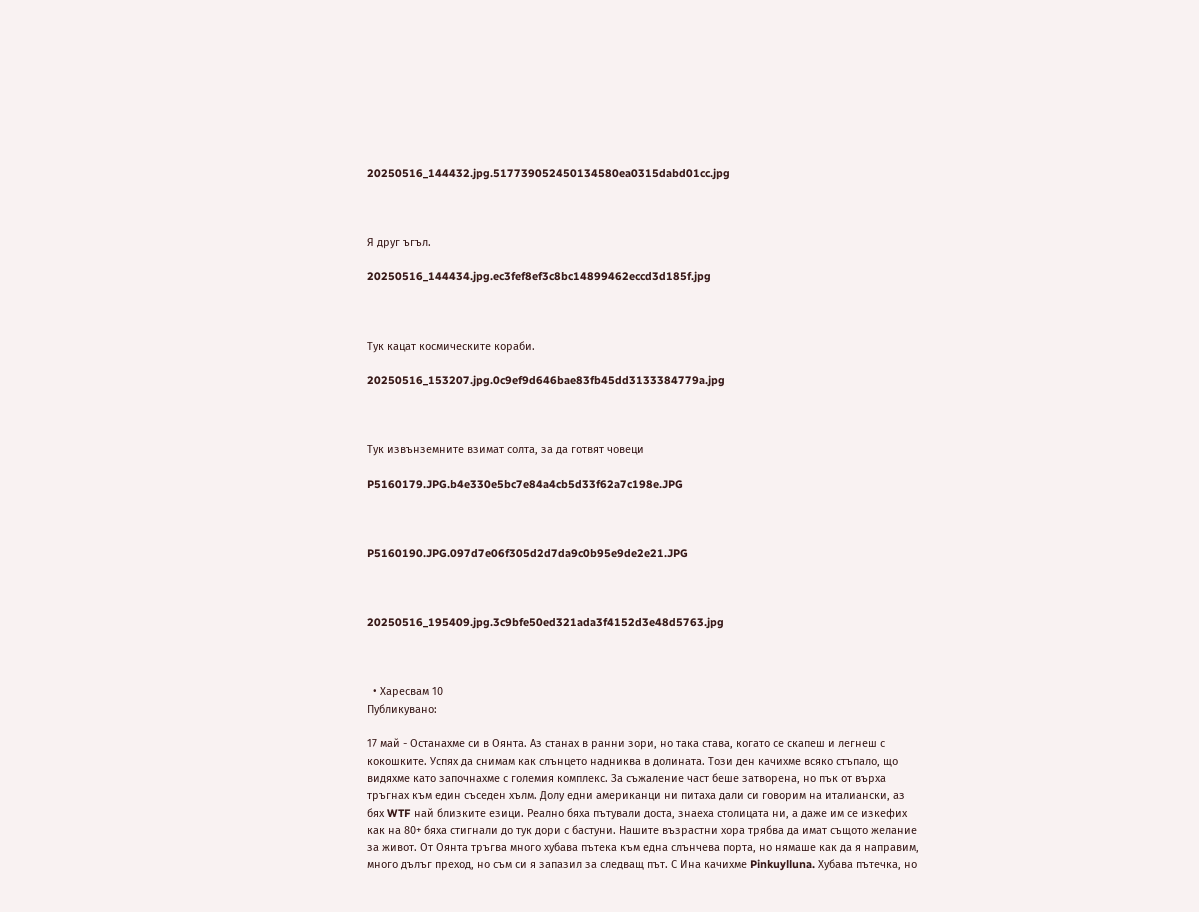20250516_144432.jpg.517739052450134580ea0315dabd01cc.jpg



Я друг ъгъл.

20250516_144434.jpg.ec3fef8ef3c8bc14899462eccd3d185f.jpg



Тук кацат космическите кораби.

20250516_153207.jpg.0c9ef9d646bae83fb45dd3133384779a.jpg



Тук извънземните взимат солта, за да готвят човеци

P5160179.JPG.b4e330e5bc7e84a4cb5d33f62a7c198e.JPG



P5160190.JPG.097d7e06f305d2d7da9c0b95e9de2e21.JPG



20250516_195409.jpg.3c9bfe50ed321ada3f4152d3e48d5763.jpg



  • Харесвам 10
Публикувано:

17 май - Останахме си в Оянта. Аз станах в ранни зори, но така става, когато се скапеш и легнеш с кокошките. Успях да снимам как слънцето надниква в долината. Този ден качихме всяко стъпало, що видяхме като започнахме с големия комплекс. За съжаление част беше затворена, но пък от върха тръгнах към един съседен хълм. Долу едни американци ни питаха дали си говорим на италиански, аз бях WTF най близките езици. Реално бяха пътували доста, знаеха столицата ни, а даже им се изкефих как на 80+ бяха стигнали до тук дори с бастуни. Нашите възрастни хора трябва да имат същото желание за живот. От Оянта тръгва много хубава пътека към една слънчева порта, но нямаше как да я направим, много дълъг преход, но съм си я запазил за следващ път. С Ина качихме Pinkuylluna. Хубава пътечка, но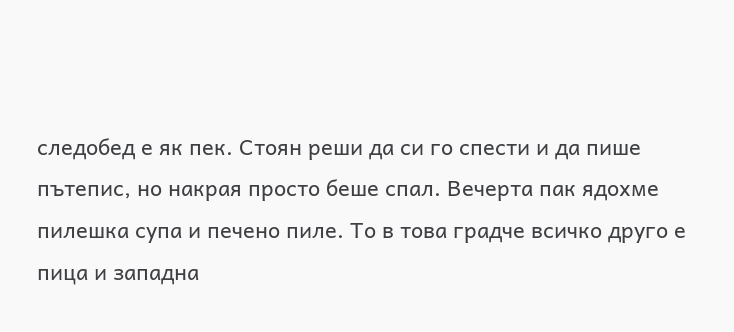следобед е як пек. Стоян реши да си го спести и да пише пътепис, но накрая просто беше спал. Вечерта пак ядохме пилешка супа и печено пиле. То в това градче всичко друго е пица и западна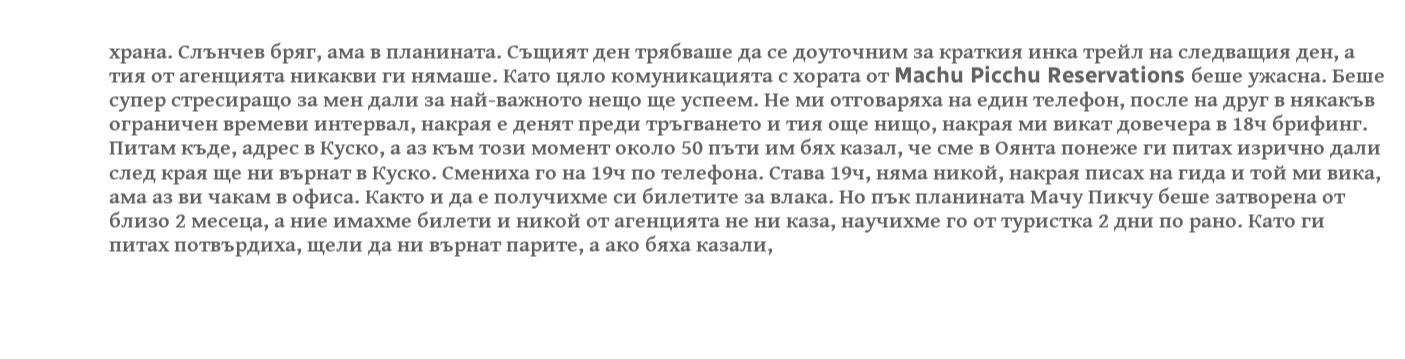храна. Слънчев бряг, ама в планината. Същият ден трябваше да се доуточним за краткия инка трейл на следващия ден, а тия от агенцията никакви ги нямаше. Като цяло комуникацията с хората от Machu Picchu Reservations беше ужасна. Беше супер стресиращо за мен дали за най-важното нещо ще успеем. Не ми отговаряха на един телефон, после на друг в някакъв ограничен времеви интервал, накрая е денят преди тръгването и тия още нищо, накрая ми викат довечера в 18ч брифинг. Питам къде, адрес в Куско, а аз към този момент около 50 пъти им бях казал, че сме в Оянта понеже ги питах изрично дали след края ще ни върнат в Куско. Смениха го на 19ч по телефона. Става 19ч, няма никой, накрая писах на гида и той ми вика, ама аз ви чакам в офиса. Както и да е получихме си билетите за влака. Но пък планината Мачу Пикчу беше затворена от близо 2 месеца, а ние имахме билети и никой от агенцията не ни каза, научихме го от туристка 2 дни по рано. Като ги питах потвърдиха, щели да ни върнат парите, а ако бяха казали,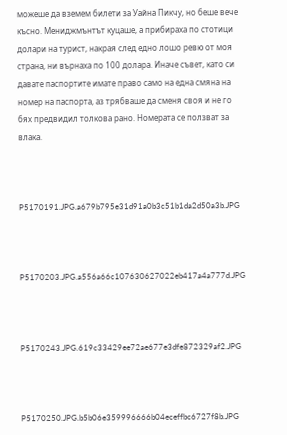можеше да вземем билети за Уайна Пикчу, но беше вече късно. Мениджмънтът куцаше, а прибираха по стотици долари на турист, накрая след едно лошо ревю от моя страна, ни върнаха по 100 долара. Иначе съвет, като си давате паспортите имате право само на една смяна на номер на паспорта, аз трябваше да сменя своя и не го бях предвидил толкова рано. Номерата се ползват за влака.



P5170191.JPG.a679b795e31d91a0b3c51b1da2d50a3b.JPG



P5170203.JPG.a556a66c107630627022eb417a4a777d.JPG



P5170243.JPG.619c33429ee72ae677e3dfe872329af2.JPG



P5170250.JPG.b5b06e359996666b04eceffbc6727f8b.JPG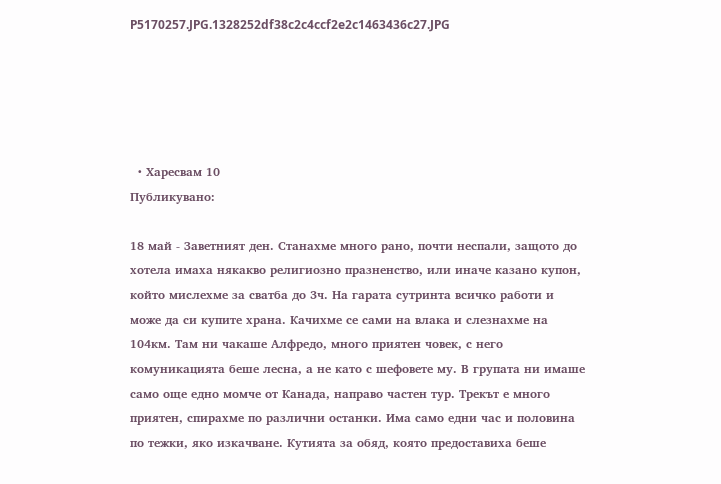P5170257.JPG.1328252df38c2c4ccf2e2c1463436c27.JPG





  • Харесвам 10
Публикувано:

18 май - Заветният ден. Станахме много рано, почти неспали, защото до хотела имаха някакво религиозно празненство, или иначе казано купон, който мислехме за сватба до 3ч. На гарата сутринта всичко работи и може да си купите храна. Качихме се сами на влака и слезнахме на 104км. Там ни чакаше Алфредо, много приятен човек, с него комуникацията беше лесна, а не като с шефовете му. В групата ни имаше само още едно момче от Канада, направо частен тур. Трекът е много приятен, спирахме по различни останки. Има само едни час и половина по тежки, яко изкачване. Кутията за обяд, която предоставиха беше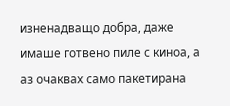изненадващо добра, даже имаше готвено пиле с киноа, а аз очаквах само пакетирана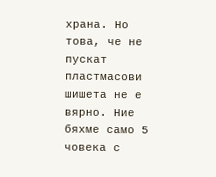храна. Но това, че не пускат пластмасови шишета не е вярно. Ние бяхме само 5 човека с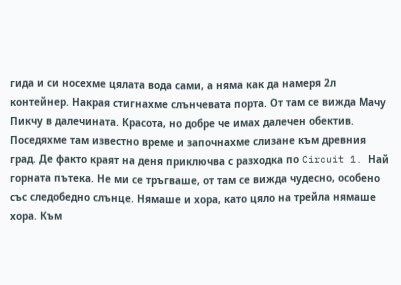гида и си носехме цялата вода сами, а няма как да намеря 2л контейнер. Накрая стигнахме слънчевата порта. От там се вижда Мачу Пикчу в далечината. Красота, но добре че имах далечен обектив.  Поседяхме там известно време и започнахме слизане към древния град. Де факто краят на деня приключва с разходка по Circuit 1. Най горната пътека. Не ми се тръгваше, от там се вижда чудесно, особено със следобедно слънце. Нямаше и хора, като цяло на трейла нямаше хора. Към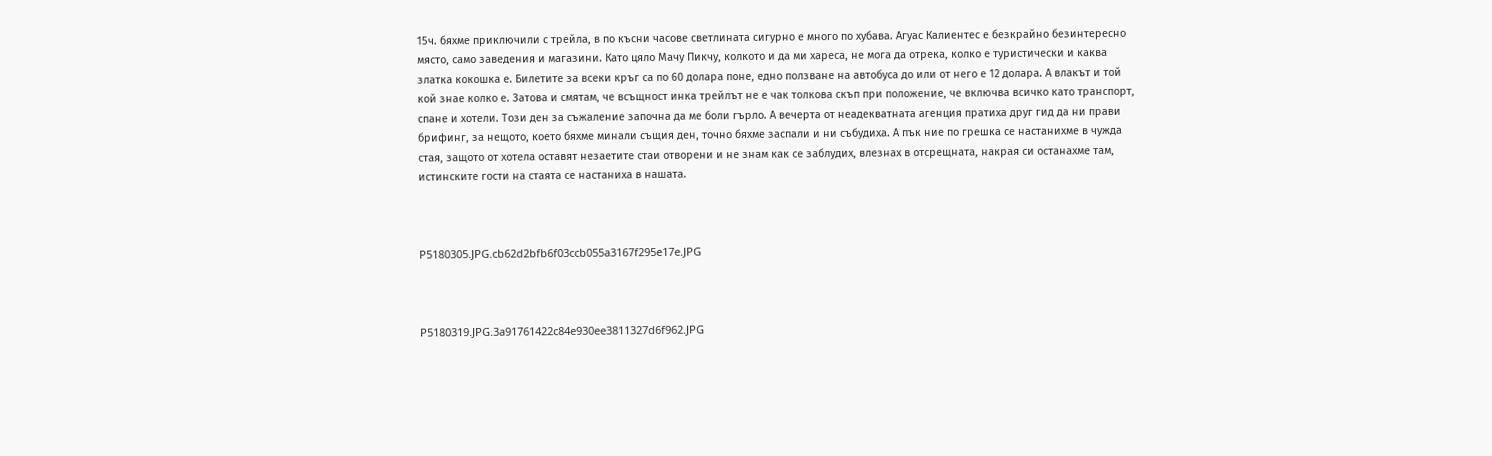15ч. бяхме приключили с трейла, в по късни часове светлината сигурно е много по хубава. Агуас Калиентес е безкрайно безинтересно място, само заведения и магазини. Като цяло Мачу Пикчу, колкото и да ми хареса, не мога да отрека, колко е туристически и каква златка кокошка е. Билетите за всеки кръг са по 60 долара поне, едно ползване на автобуса до или от него е 12 долара. А влакът и той кой знае колко е. Затова и смятам, че всъщност инка трейлът не е чак толкова скъп при положение, че включва всичко като транспорт, спане и хотели. Този ден за съжаление започна да ме боли гърло. А вечерта от неадекватната агенция пратиха друг гид да ни прави брифинг, за нещото, което бяхме минали същия ден, точно бяхме заспали и ни събудиха. А пък ние по грешка се настанихме в чужда стая, защото от хотела оставят незаетите стаи отворени и не знам как се заблудих, влезнах в отсрещната, накрая си останахме там, истинските гости на стаята се настаниха в нашата.



P5180305.JPG.cb62d2bfb6f03ccb055a3167f295e17e.JPG



P5180319.JPG.3a91761422c84e930ee3811327d6f962.JPG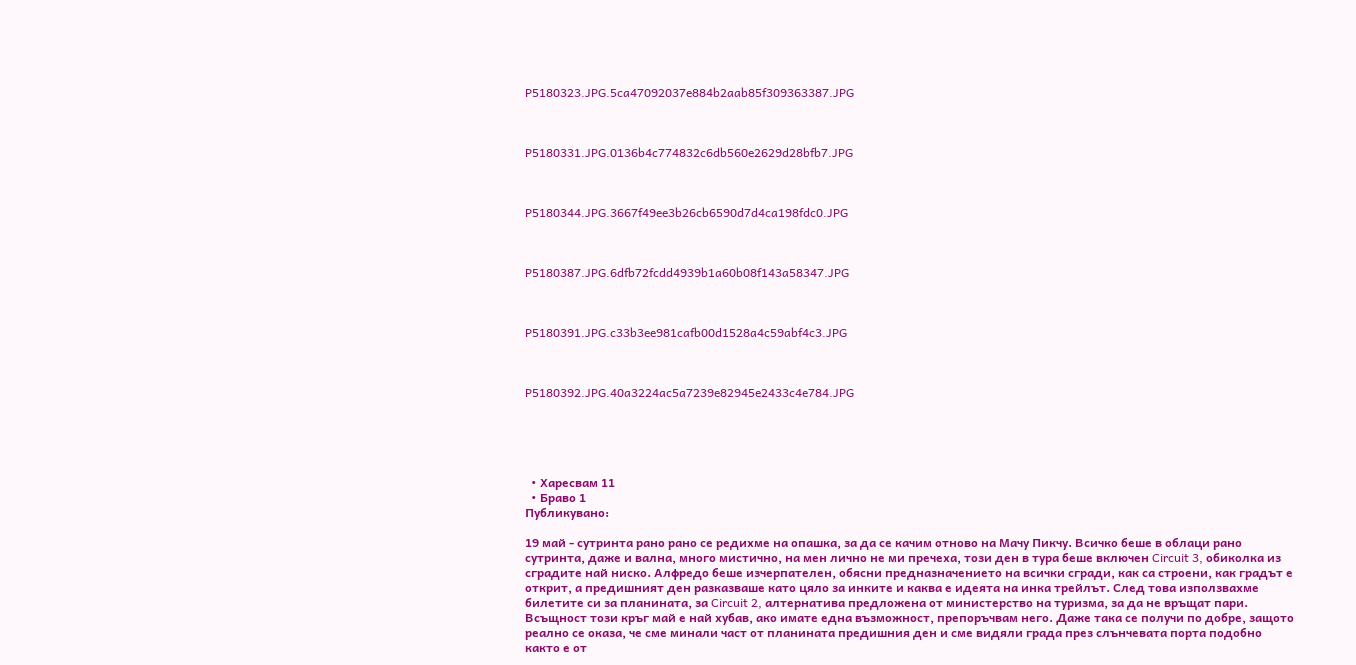P5180323.JPG.5ca47092037e884b2aab85f309363387.JPG



P5180331.JPG.0136b4c774832c6db560e2629d28bfb7.JPG



P5180344.JPG.3667f49ee3b26cb6590d7d4ca198fdc0.JPG



P5180387.JPG.6dfb72fcdd4939b1a60b08f143a58347.JPG



P5180391.JPG.c33b3ee981cafb00d1528a4c59abf4c3.JPG



P5180392.JPG.40a3224ac5a7239e82945e2433c4e784.JPG





  • Харесвам 11
  • Браво 1
Публикувано:

19 май - сутринта рано рано се редихме на опашка, за да се качим отново на Мачу Пикчу. Всичко беше в облаци рано сутринта, даже и вална, много мистично, на мен лично не ми пречеха, този ден в тура беше включен Circuit 3, обиколка из сградите най ниско. Алфредо беше изчерпателен, обясни предназначението на всички сгради, как са строени, как градът е открит, а предишният ден разказваше като цяло за инките и каква е идеята на инка трейлът. След това използвахме билетите си за планината, за Circuit 2, алтернатива предложена от министерство на туризма, за да не връщат пари. Всъщност този кръг май е най хубав, ако имате една възможност, препоръчвам него. Даже така се получи по добре, защото реално се оказа, че сме минали част от планината предишния ден и сме видяли града през слънчевата порта подобно както е от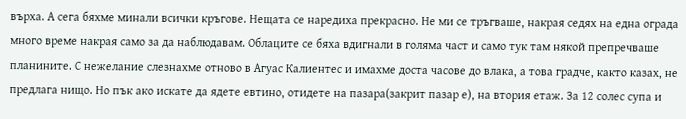върха. А сега бяхме минали всички кръгове. Нещата се наредиха прекрасно. Не ми се тръгваше, накрая седях на една ограда много време накрая само за да наблюдавам. Облаците се бяха вдигнали в голяма част и само тук там някой препречваше планините. С нежелание слезнахме отново в Агуас Калиентес и имахме доста часове до влака, а това градче, както казах, не предлага нищо. Но пък ако искате да ядете евтино, отидете на пазара(закрит пазар е), на втория етаж. За 12 солес супа и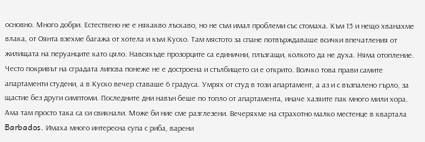основно. Много добри. Естествено не е някакво лъскаво, но не съм имал проблеми със стомаха. Към 15 и нещо хванахме влака, от Оянта взехме багажа от хотела и към Куско. Там мястото за спане потвърждаваше всички впечатления от жилищата на перуанците като цяло. Навсякъде прозорците са единични, плъзгащи, колкото да не духа. Няма отопление. Често покривът на сградата липсва понеже не е достроена и стълбището си е открито. Всичко това прави самите апартаменти студени, а в Куско вечер ставаше 6 градуса. Умрях от студ в този апартамент, а аз и с възпалено гърло, за щастие без други симптоми. Последните дни навън беше по топло от апартамента, иначе хазяите пак много мили хора. Ама там просто така са си свикнали. Може би ние сме разглезени. Вечеряхме на страхотно малко местенце в квартала  Barbados. Имаха много интересна супа с риба, варени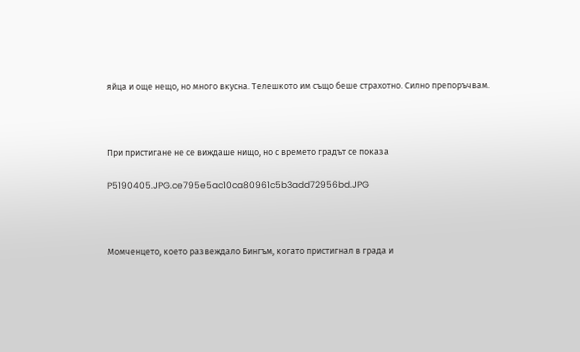яйца и още нещо, но много вкусна. Телешкото им също беше страхотно. Силно препоръчвам.



При пристигане не се виждаше нищо, но с времето градът се показа

P5190405.JPG.ce795e5ac10ca80961c5b3add72956bd.JPG



Момченцето, което развеждало Бингъм, когато пристигнал в града и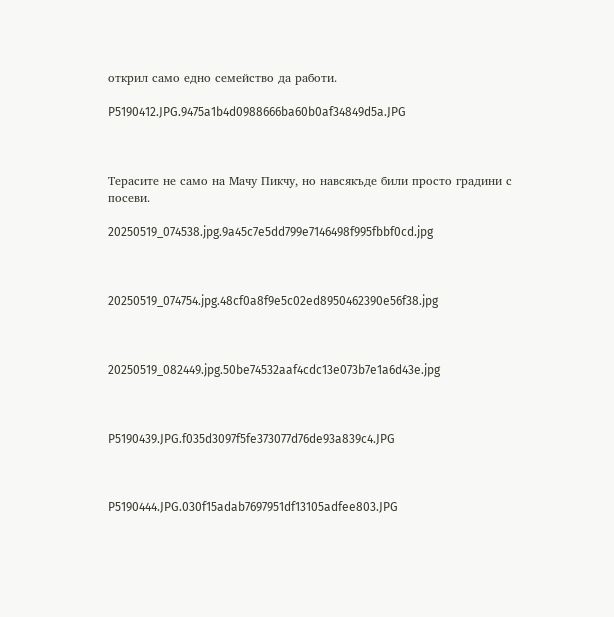открил само едно семейство да работи.

P5190412.JPG.9475a1b4d0988666ba60b0af34849d5a.JPG



Терасите не само на Мачу Пикчу, но навсякъде били просто градини с посеви.

20250519_074538.jpg.9a45c7e5dd799e7146498f995fbbf0cd.jpg



20250519_074754.jpg.48cf0a8f9e5c02ed8950462390e56f38.jpg



20250519_082449.jpg.50be74532aaf4cdc13e073b7e1a6d43e.jpg



P5190439.JPG.f035d3097f5fe373077d76de93a839c4.JPG



P5190444.JPG.030f15adab7697951df13105adfee803.JPG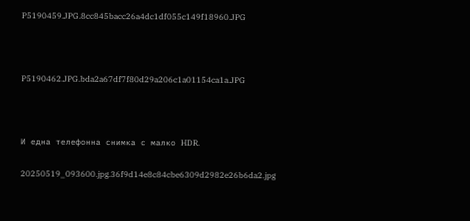P5190459.JPG.8cc845bacc26a4dc1df055c149f18960.JPG



P5190462.JPG.bda2a67df7f80d29a206c1a01154ca1a.JPG



И една телефонна снимка с малко HDR.

20250519_093600.jpg.36f9d14e8c84cbe6309d2982e26b6da2.jpg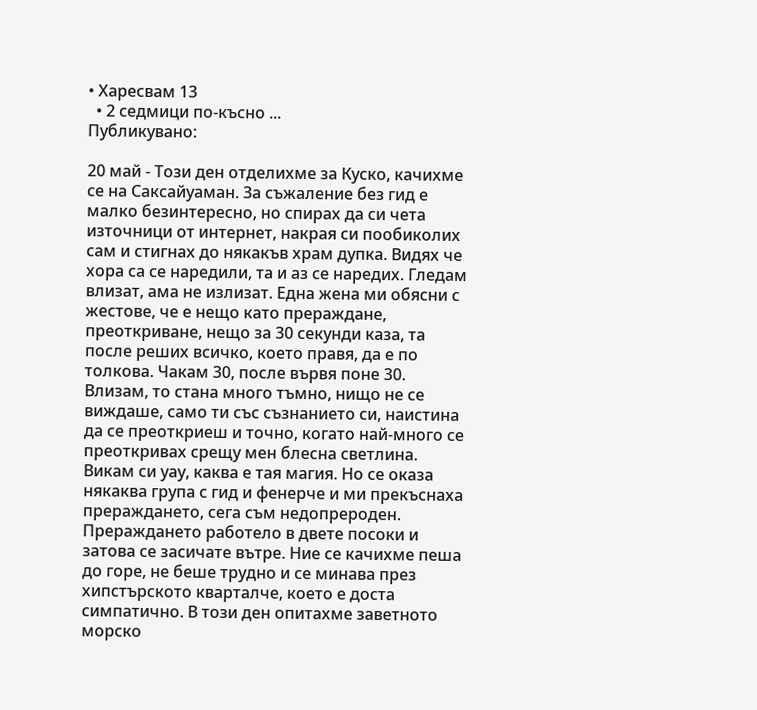• Харесвам 13
  • 2 седмици по-късно ...
Публикувано:

20 май - Този ден отделихме за Куско, качихме се на Саксайуаман. За съжаление без гид е малко безинтересно, но спирах да си чета източници от интернет, накрая си пообиколих сам и стигнах до някакъв храм дупка. Видях че хора са се наредили, та и аз се наредих. Гледам влизат, ама не излизат. Една жена ми обясни с жестове, че е нещо като прераждане, преоткриване, нещо за 30 секунди каза, та после реших всичко, което правя, да е по толкова. Чакам 30, после вървя поне 30. Влизам, то стана много тъмно, нищо не се виждаше, само ти със съзнанието си, наистина да се преоткриеш и точно, когато най-много се преоткривах срещу мен блесна светлина. Викам си уау, каква е тая магия. Но се оказа някаква група с гид и фенерче и ми прекъснаха прераждането, сега съм недопрероден. Прераждането работело в двете посоки и затова се засичате вътре. Ние се качихме пеша до горе, не беше трудно и се минава през хипстърското кварталче, което е доста симпатично. В този ден опитахме заветното морско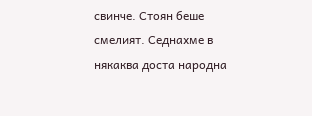свинче. Стоян беше смелият. Седнахме в някаква доста народна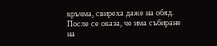кръчма, свиреха даже на обяд. После се оказа, че има събиране на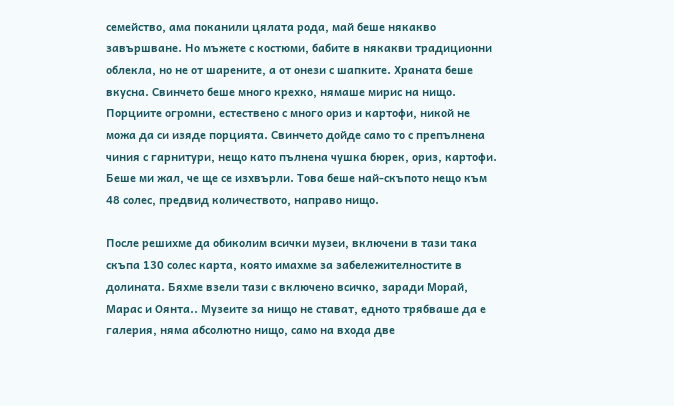семейство, ама поканили цялата рода, май беше някакво завършване. Но мъжете с костюми, бабите в някакви традиционни облекла, но не от шарените, а от онези с шапките. Храната беше вкусна. Свинчето беше много крехко, нямаше мирис на нищо. Порциите огромни, естествено с много ориз и картофи, никой не можа да си изяде порцията. Свинчето дойде само то с препълнена чиния с гарнитури, нещо като пълнена чушка бюрек, ориз, картофи. Беше ми жал, че ще се изхвърли. Това беше най-скъпото нещо към 48 солес, предвид количеството, направо нищо.

После решихме да обиколим всички музеи, включени в тази така скъпа 130 солес карта, която имахме за забележителностите в долината. Бяхме взели тази с включено всичко, заради Морай, Марас и Оянта.. Музеите за нищо не стават, едното трябваше да е галерия, няма абсолютно нищо, само на входа две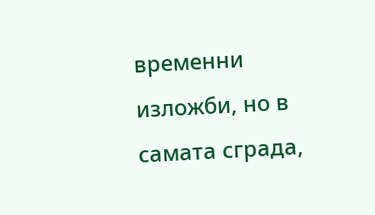временни изложби, но в самата сграда,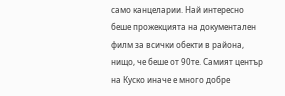само канцеларии. Най интересно беше прожекцията на документален филм за всички обекти в района, нищо, че беше от 90те. Самият център на Куско иначе е много добре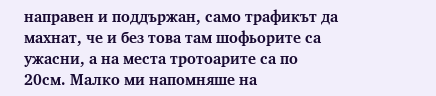направен и поддържан, само трафикът да махнат, че и без това там шофьорите са ужасни, а на места тротоарите са по 20см. Малко ми напомняше на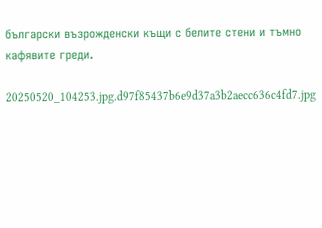български възрожденски къщи с белите стени и тъмно кафявите греди.

20250520_104253.jpg.d97f85437b6e9d37a3b2aecc636c4fd7.jpg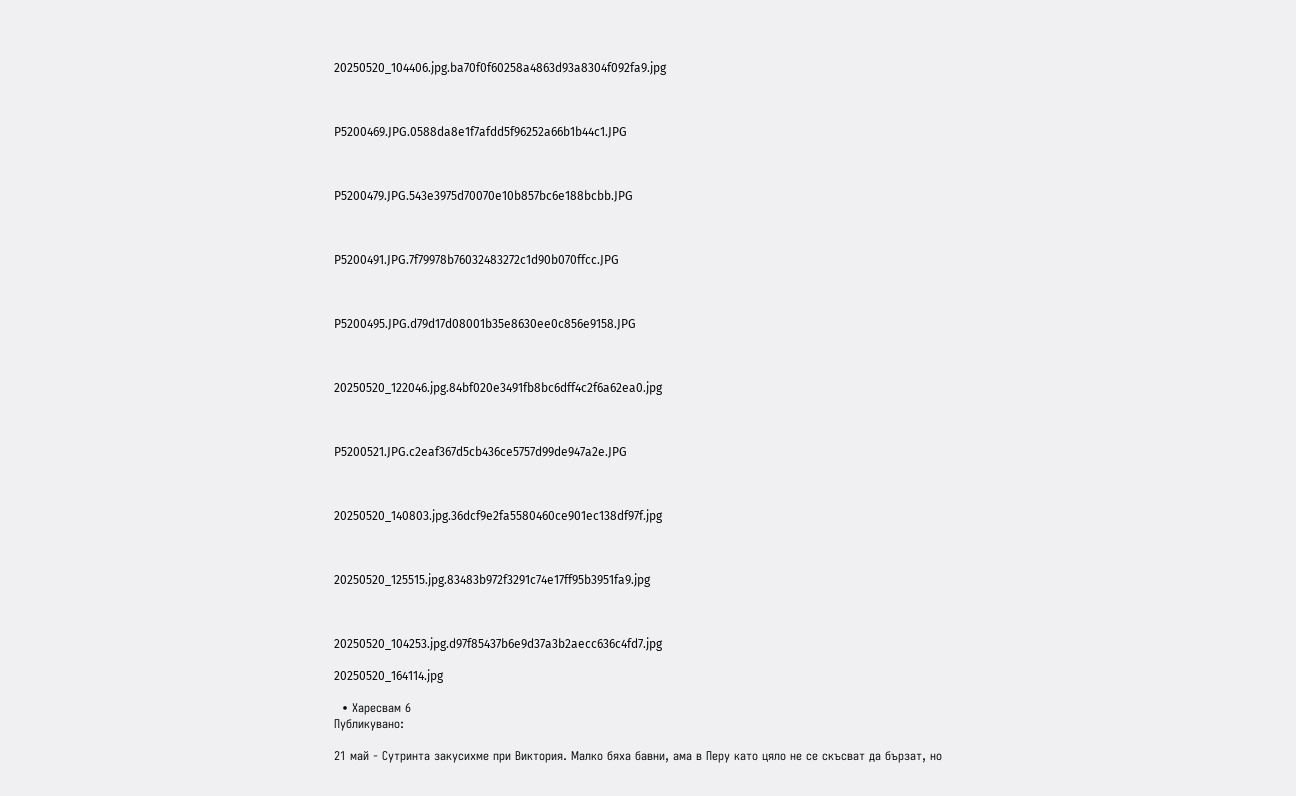20250520_104406.jpg.ba70f0f60258a4863d93a8304f092fa9.jpg



P5200469.JPG.0588da8e1f7afdd5f96252a66b1b44c1.JPG



P5200479.JPG.543e3975d70070e10b857bc6e188bcbb.JPG



P5200491.JPG.7f79978b76032483272c1d90b070ffcc.JPG



P5200495.JPG.d79d17d08001b35e8630ee0c856e9158.JPG



20250520_122046.jpg.84bf020e3491fb8bc6dff4c2f6a62ea0.jpg



P5200521.JPG.c2eaf367d5cb436ce5757d99de947a2e.JPG



20250520_140803.jpg.36dcf9e2fa5580460ce901ec138df97f.jpg



20250520_125515.jpg.83483b972f3291c74e17ff95b3951fa9.jpg



20250520_104253.jpg.d97f85437b6e9d37a3b2aecc636c4fd7.jpg

20250520_164114.jpg

  • Харесвам 6
Публикувано:

21 май - Сутринта закусихме при Виктория. Малко бяха бавни, ама в Перу като цяло не се скъсват да бързат, но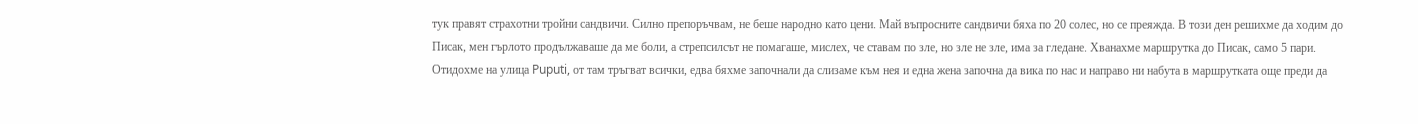тук правят страхотни тройни сандвичи. Силно препоръчвам, не беше народно като цени. Май въпросните сандвичи бяха по 20 солес, но се преяжда. В този ден решихме да ходим до Писак, мен гърлото продължаваше да ме боли, а стрепсилсът не помагаше, мислех, че ставам по зле, но зле не зле, има за гледане. Хванахме маршрутка до Писак, само 5 пари. Отидохме на улица Puputi, от там тръгват всички, едва бяхме започнали да слизаме към нея и една жена започна да вика по нас и направо ни набута в маршрутката още преди да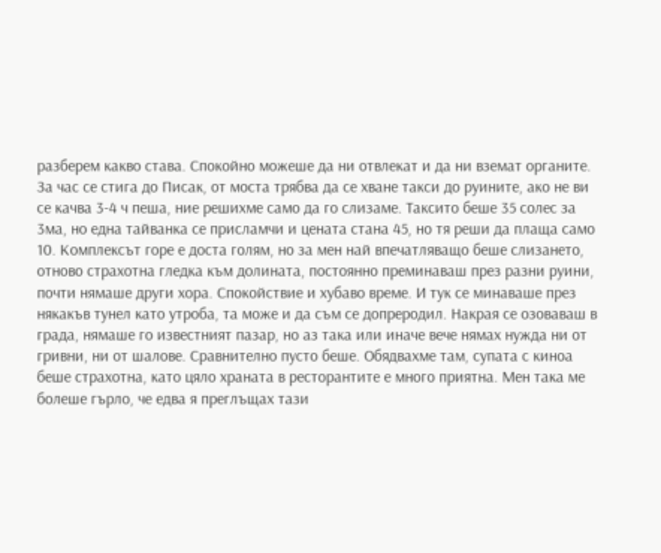разберем какво става. Спокойно можеше да ни отвлекат и да ни вземат органите. За час се стига до Писак, от моста трябва да се хване такси до руините, ако не ви се качва 3-4 ч пеша, ние решихме само да го слизаме. Таксито беше 35 солес за 3ма, но една тайванка се присламчи и цената стана 45, но тя реши да плаща само 10. Комплексът горе е доста голям, но за мен най впечатляващо беше слизането, отново страхотна гледка към долината, постоянно преминаваш през разни руини, почти нямаше други хора. Спокойствие и хубаво време. И тук се минаваше през някакъв тунел като утроба, та може и да съм се допреродил. Накрая се озоваваш в града, нямаше го известният пазар, но аз така или иначе вече нямах нужда ни от гривни, ни от шалове. Сравнително пусто беше. Обядвахме там, супата с киноа беше страхотна, като цяло храната в ресторантите е много приятна. Мен така ме болеше гърло, че едва я преглъщах тази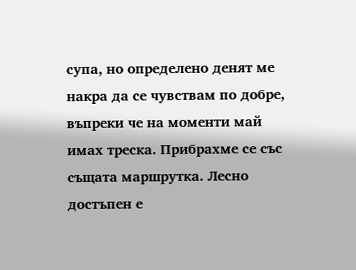супа, но определено денят ме накра да се чувствам по добре, въпреки че на моменти май имах треска. Прибрахме се със същата маршрутка. Лесно достъпен е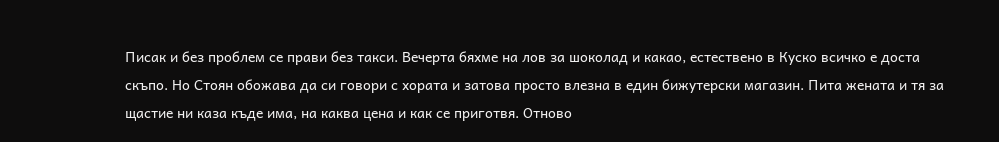Писак и без проблем се прави без такси. Вечерта бяхме на лов за шоколад и какао, естествено в Куско всичко е доста скъпо. Но Стоян обожава да си говори с хората и затова просто влезна в един бижутерски магазин. Пита жената и тя за щастие ни каза къде има, на каква цена и как се приготвя. Отново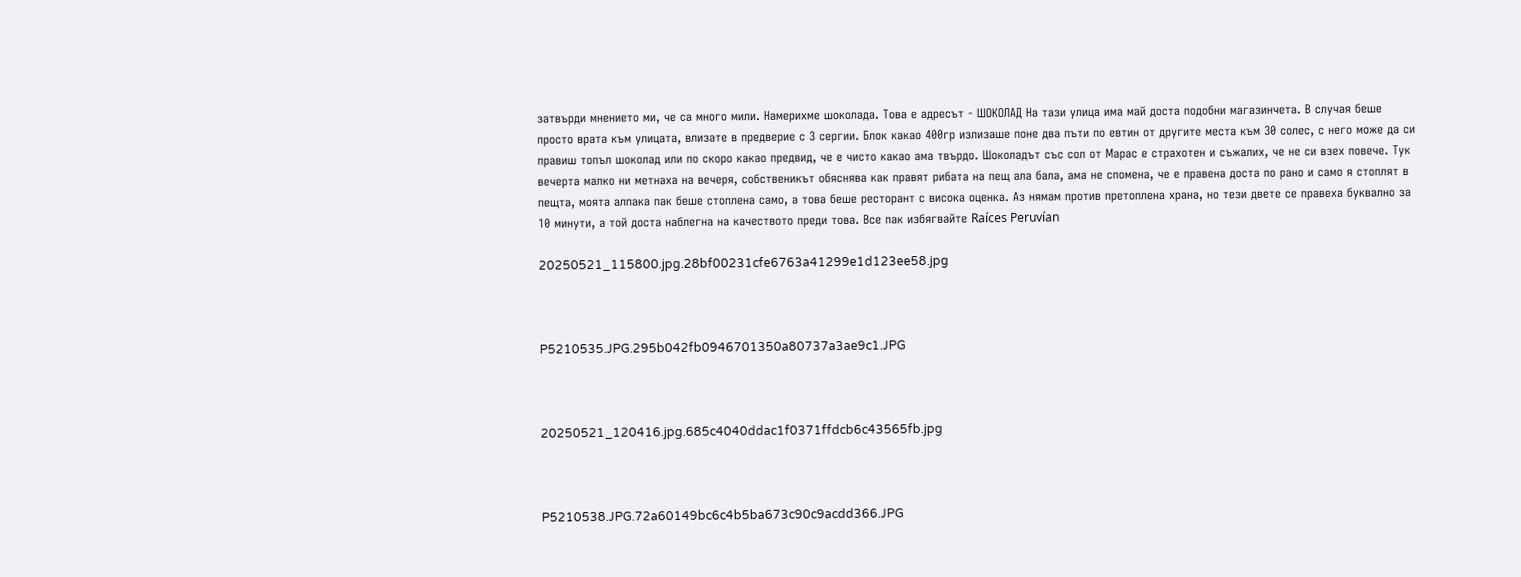затвърди мнението ми, че са много мили. Намерихме шоколада. Това е адресът - ШОКОЛАД На тази улица има май доста подобни магазинчета. В случая беше просто врата към улицата, влизате в предверие с 3 сергии. Блок какао 400гр излизаше поне два пъти по евтин от другите места към 30 солес, с него може да си правиш топъл шоколад или по скоро какао предвид, че е чисто какао ама твърдо. Шоколадът със сол от Марас е страхотен и съжалих, че не си взех повече. Тук вечерта малко ни метнаха на вечеря, собственикът обяснява как правят рибата на пещ ала бала, ама не спомена, че е правена доста по рано и само я стоплят в пещта, моята алпака пак беше стоплена само, а това беше ресторант с висока оценка. Аз нямам против претоплена храна, но тези двете се правеха буквално за 10 минути, а той доста наблегна на качеството преди това. Все пак избягвайте Raíces Peruvían

20250521_115800.jpg.28bf00231cfe6763a41299e1d123ee58.jpg



P5210535.JPG.295b042fb0946701350a80737a3ae9c1.JPG



20250521_120416.jpg.685c4040ddac1f0371ffdcb6c43565fb.jpg



P5210538.JPG.72a60149bc6c4b5ba673c90c9acdd366.JPG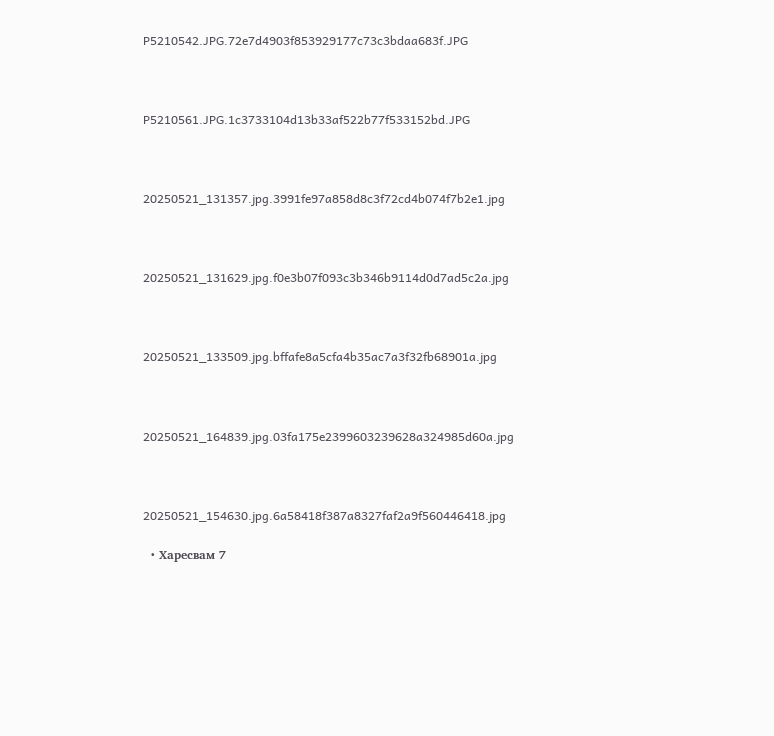P5210542.JPG.72e7d4903f853929177c73c3bdaa683f.JPG



P5210561.JPG.1c3733104d13b33af522b77f533152bd.JPG



20250521_131357.jpg.3991fe97a858d8c3f72cd4b074f7b2e1.jpg



20250521_131629.jpg.f0e3b07f093c3b346b9114d0d7ad5c2a.jpg



20250521_133509.jpg.bffafe8a5cfa4b35ac7a3f32fb68901a.jpg



20250521_164839.jpg.03fa175e2399603239628a324985d60a.jpg



20250521_154630.jpg.6a58418f387a8327faf2a9f560446418.jpg

  • Харесвам 7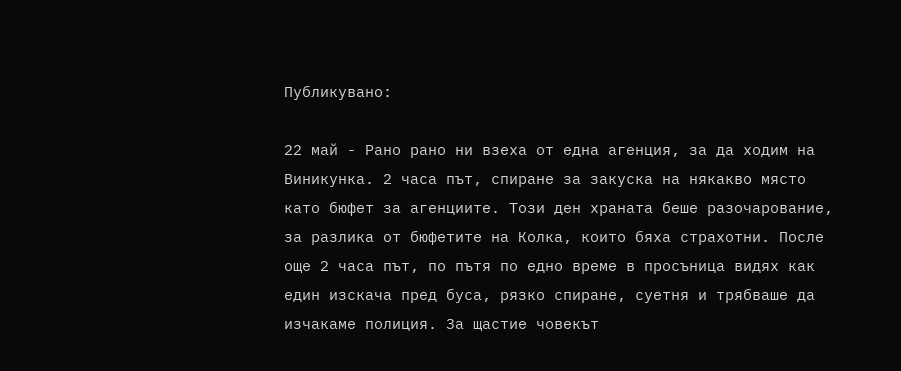Публикувано:

22 май - Рано рано ни взеха от една агенция, за да ходим на Виникунка. 2 часа път, спиране за закуска на някакво място като бюфет за агенциите. Този ден храната беше разочарование, за разлика от бюфетите на Колка, които бяха страхотни. После още 2 часа път, по пътя по едно време в просъница видях как един изскача пред буса, рязко спиране, суетня и трябваше да изчакаме полиция. За щастие човекът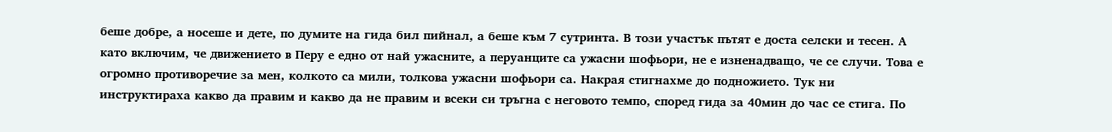беше добре, а носеше и дете, по думите на гида бил пийнал, а беше към 7 сутринта. В този участък пътят е доста селски и тесен. А като включим, че движението в Перу е едно от най ужасните, а перуанците са ужасни шофьори, не е изненадващо, че се случи. Това е огромно противоречие за мен, колкото са мили, толкова ужасни шофьори са. Накрая стигнахме до подножието. Тук ни инструктираха какво да правим и какво да не правим и всеки си тръгна с неговото темпо, според гида за 40мин до час се стига. По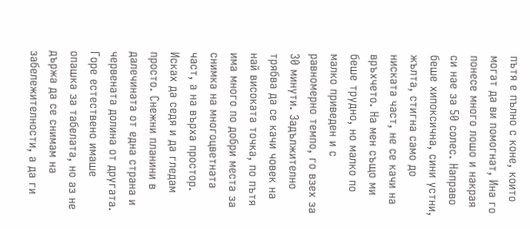пътя е пълно с коне, които могат да ви помогнат, Ина го понесе много лошо и накрая си нае за 50 солес. Направо беше хипоксична, сини устни, жълта, стигна само до ниската част, не се качи на връхчето. На мен също ми беше трудно, но малко по малко приведен и с равномерно темпо, го взех за 30 минути. Задължително трябва да се качи човек на най високата точка, по пътя има много по добри места за снимка на многоцветната част, а на върха простор. Исках да седя и да гледам просто. Снежни планини в далечината от една страна и червената долина от другата. Горе естествено имаше опашка за табелата, но аз не държа да се снимам на забележителности, а да ги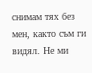снимам тях без мен, както съм ги видял. Не ми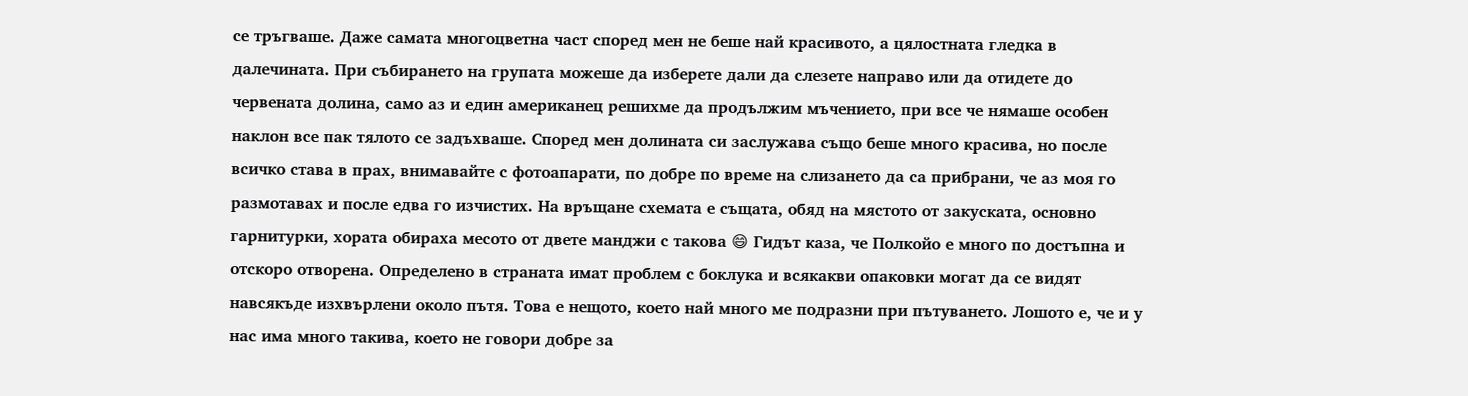се тръгваше. Даже самата многоцветна част според мен не беше най красивото, а цялостната гледка в далечината. При събирането на групата можеше да изберете дали да слезете направо или да отидете до червената долина, само аз и един американец решихме да продължим мъчението, при все че нямаше особен наклон все пак тялото се задъхваше. Според мен долината си заслужава също беше много красива, но после всичко става в прах, внимавайте с фотоапарати, по добре по време на слизането да са прибрани, че аз моя го размотавах и после едва го изчистих. На връщане схемата е същата, обяд на мястото от закуската, основно гарнитурки, хората обираха месото от двете манджи с такова 😄 Гидът каза, че Полкойо е много по достъпна и отскоро отворена. Определено в страната имат проблем с боклука и всякакви опаковки могат да се видят навсякъде изхвърлени около пътя. Това е нещото, което най много ме подразни при пътуването. Лошото е, че и у нас има много такива, което не говори добре за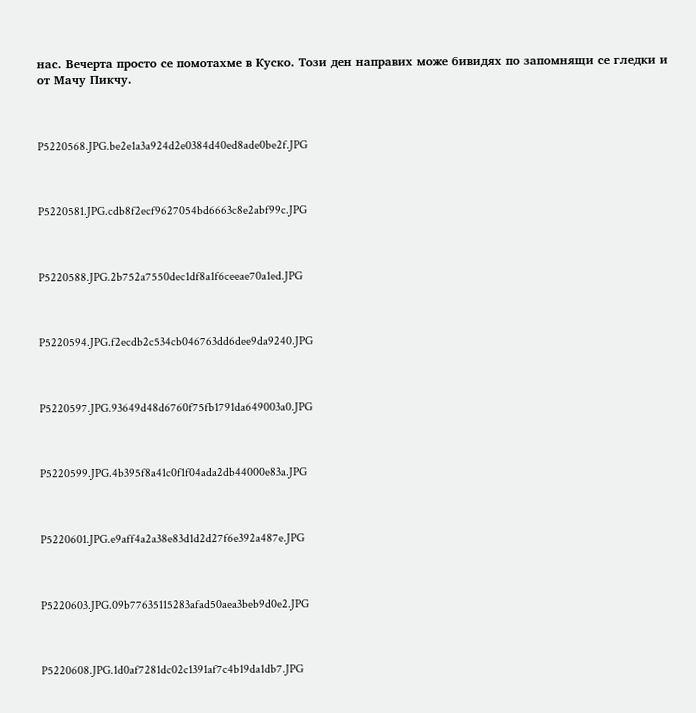нас. Вечерта просто се помотахме в Куско. Този ден направих може бивидях по запомнящи се гледки и от Мачу Пикчу.



P5220568.JPG.be2e1a3a924d2e0384d40ed8ade0be2f.JPG



P5220581.JPG.cdb8f2ecf9627054bd6663c8e2abf99c.JPG



P5220588.JPG.2b752a7550dec1df8a1f6ceeae70a1ed.JPG



P5220594.JPG.f2ecdb2c534cb046763dd6dee9da9240.JPG



P5220597.JPG.93649d48d6760f75fb1791da649003a0.JPG



P5220599.JPG.4b395f8a41c0f1f04ada2db44000e83a.JPG



P5220601.JPG.e9aff4a2a38e83d1d2d27f6e392a487e.JPG



P5220603.JPG.09b77635115283afad50aea3beb9d0e2.JPG



P5220608.JPG.1d0af7281dc02c1391af7c4b19da1db7.JPG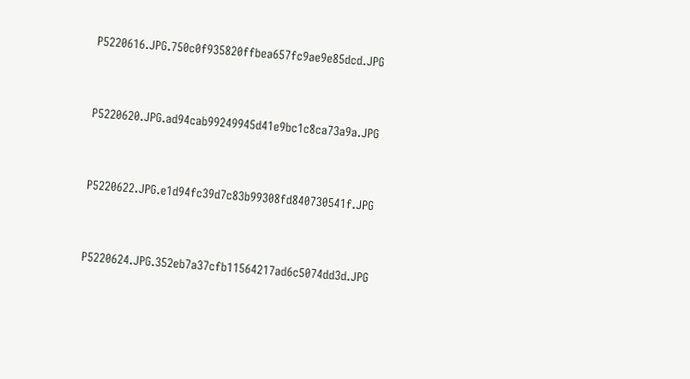P5220616.JPG.750c0f935820ffbea657fc9ae9e85dcd.JPG



P5220620.JPG.ad94cab99249945d41e9bc1c8ca73a9a.JPG



P5220622.JPG.e1d94fc39d7c83b99308fd840730541f.JPG



P5220624.JPG.352eb7a37cfb11564217ad6c5074dd3d.JPG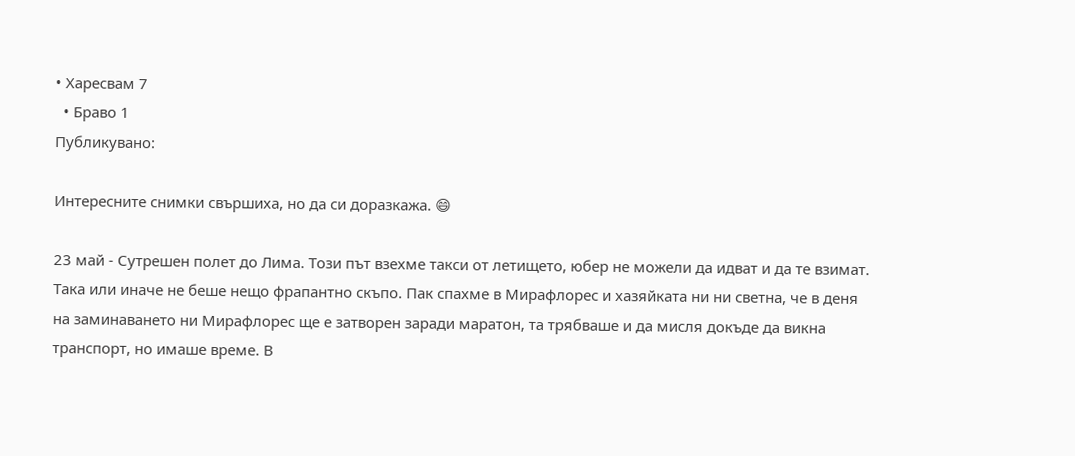• Харесвам 7
  • Браво 1
Публикувано:

Интересните снимки свършиха, но да си доразкажа. 😄

23 май - Сутрешен полет до Лима. Този път взехме такси от летището, юбер не можели да идват и да те взимат. Така или иначе не беше нещо фрапантно скъпо. Пак спахме в Мирафлорес и хазяйката ни ни светна, че в деня на заминаването ни Мирафлорес ще е затворен заради маратон, та трябваше и да мисля докъде да викна транспорт, но имаше време. В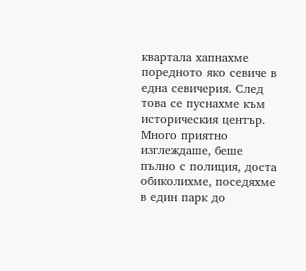квартала хапнахме поредното яко севиче в една севичерия. След това се пуснахме към историческия център. Много приятно изглеждаше, беше пълно с полиция, доста обиколихме, поседяхме в един парк до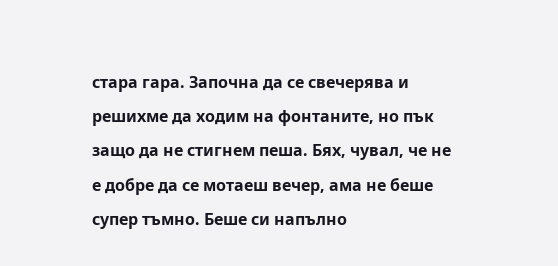стара гара. Започна да се свечерява и решихме да ходим на фонтаните, но пък защо да не стигнем пеша. Бях, чувал, че не е добре да се мотаеш вечер, ама не беше супер тъмно. Беше си напълно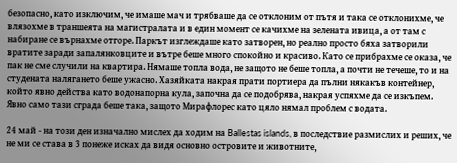безопасно, като изключим, че имаше мач и трябваше да се отклоним от пътя и така се отклонихме, че влязохме в траншеята на магистралата и в един момент се качихме на зелената ивица, а от там с набиране се върнахме отгоре. Паркът изглеждаше като затворен, но реално просто бяха затворили вратите заради запалянковците и вътре беше много спокойно и красиво. Като се прибрахме се оказа, че пак не сме случили на квартира. Нямаше топла вода, не защото не беше топла, а почти не течеше, то и на студената налягането беше ужасно. Хазяйката накрая прати портиера да пълни някакъв контейнер, който явно действа като водонапорна кула, започна да се подобрява, накрая успяхме да се изкъпем. Явно само тази сграда беше така, защото Мирафлорес като цяло нямал проблем с водата.

24 май - на този ден изначално мислех да ходим на Ballestas islands, в последствие размислих и реших, че не ми се става в 3 понеже исках да видя основно островите и животните,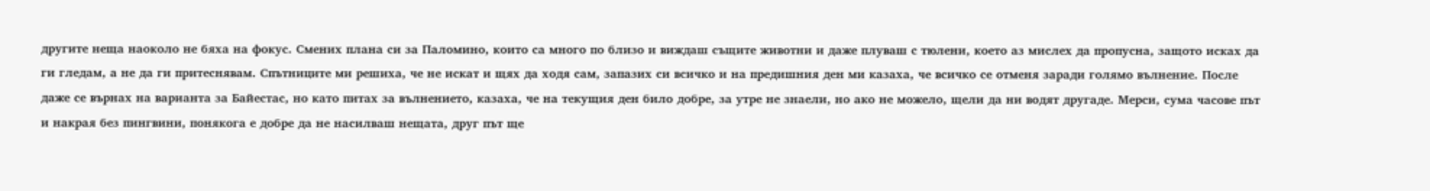другите неща наоколо не бяха на фокус. Смених плана си за Паломино, които са много по близо и виждаш същите животни и даже плуваш с тюлени, което аз мислех да пропусна, защото исках да ги гледам, а не да ги притеснявам. Спътниците ми решиха, че не искат и щях да ходя сам, запазих си всичко и на предишния ден ми казаха, че всичко се отменя заради голямо вълнение. После даже се върнах на варианта за Байестас, но като питах за вълнението, казаха, че на текущия ден било добре, за утре не знаели, но ако не можело, щели да ни водят другаде. Мерси, сума часове път и накрая без пингвини, понякога е добре да не насилваш нещата, друг път ще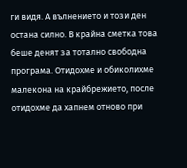ги видя. А вълнението и този ден остана силно. В крайна сметка това беше денят за тотално свободна програма. Отидохме и обиколихме малекона на крайбрежието, после отидохме да хапнем отново при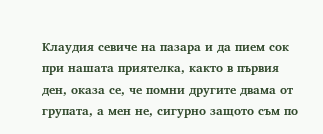Клаудия севиче на пазара и да пием сок при нашата приятелка, както в първия ден, оказа се, че помни другите двама от групата, а мен не, сигурно защото съм по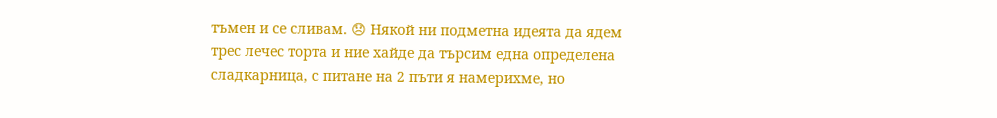тъмен и се сливам. 😞 Някой ни подметна идеята да ядем трес лечес торта и ние хайде да търсим една определена сладкарница, с питане на 2 пъти я намерихме, но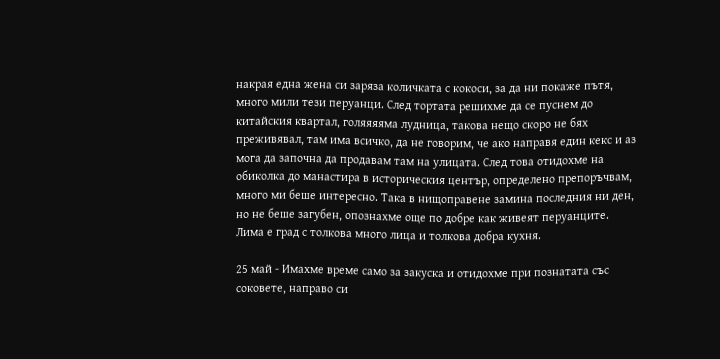накрая една жена си заряза количката с кокоси, за да ни покаже пътя, много мили тези перуанци. След тортата решихме да се пуснем до китайския квартал, голяяяяма лудница, такова нещо скоро не бях преживявал, там има всичко, да не говорим, че ако направя един кекс и аз мога да започна да продавам там на улицата. След това отидохме на обиколка до манастира в историческия център, определено препоръчвам, много ми беше интересно. Така в нищоправене замина последния ни ден, но не беше загубен, опознахме още по добре как живеят перуанците. Лима е град с толкова много лица и толкова добра кухня.

25 май - Имахме време само за закуска и отидохме при познатата със соковете, направо си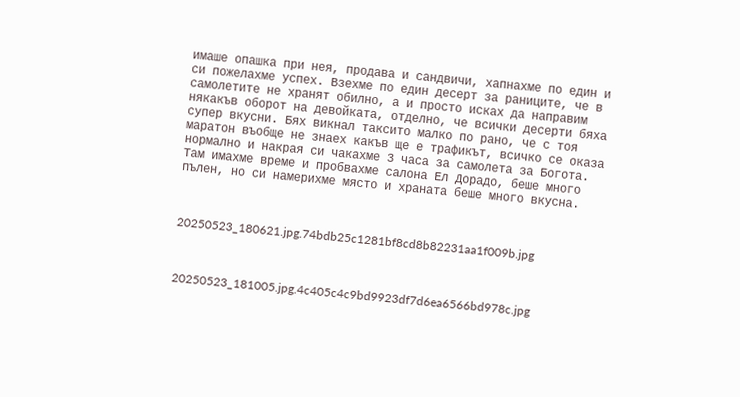имаше опашка при нея, продава и сандвичи, хапнахме по един и си пожелахме успех. Взехме по един десерт за раниците, че в самолетите не хранят обилно, а и просто исках да направим някакъв оборот на девойката, отделно, че всички десерти бяха супер вкусни. Бях викнал таксито малко по рано, че с тоя маратон въобще не знаех какъв ще е трафикът, всичко се оказа нормално и накрая си чакахме 3 часа за самолета за Богота. Там имахме време и пробвахме салона Ел Дорадо, беше много пълен, но си намерихме място и храната беше много вкусна.



20250523_180621.jpg.74bdb25c1281bf8cd8b82231aa1f009b.jpg



20250523_181005.jpg.4c405c4c9bd9923df7d6ea6566bd978c.jpg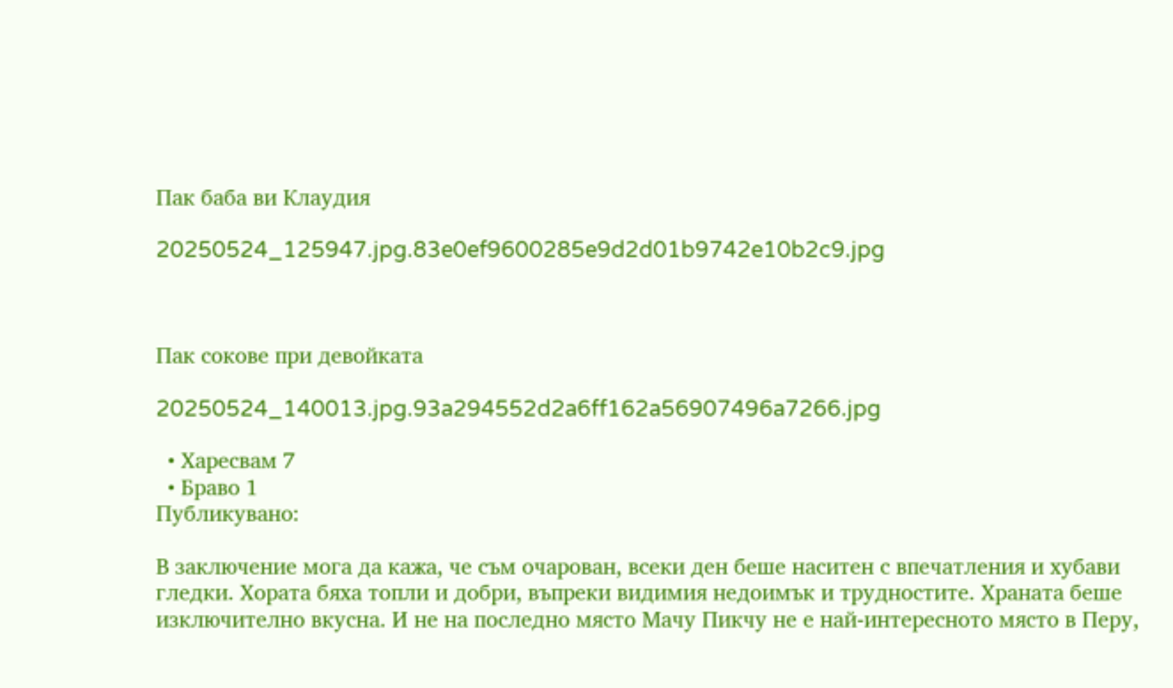Пак баба ви Клаудия

20250524_125947.jpg.83e0ef9600285e9d2d01b9742e10b2c9.jpg



Пак сокове при девойката

20250524_140013.jpg.93a294552d2a6ff162a56907496a7266.jpg

  • Харесвам 7
  • Браво 1
Публикувано:

В заключение мога да кажа, че съм очарован, всеки ден беше наситен с впечатления и хубави гледки. Хората бяха топли и добри, въпреки видимия недоимък и трудностите. Храната беше изключително вкусна. И не на последно място Мачу Пикчу не е най-интересното място в Перу,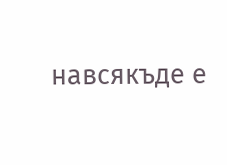навсякъде е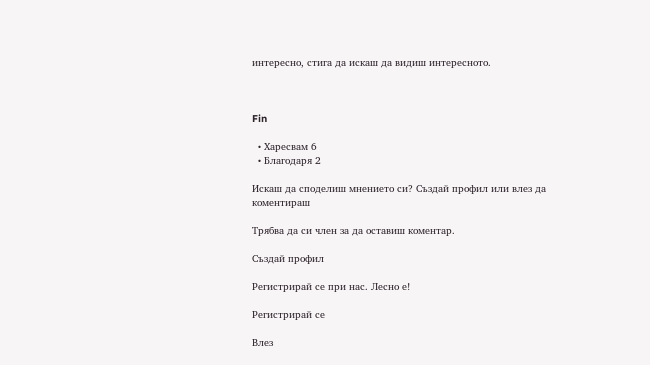интересно, стига да искаш да видиш интересното.



Fin

  • Харесвам 6
  • Благодаря 2

Искаш да споделиш мнението си? Създай профил или влез да коментираш

Трябва да си член за да оставиш коментар.

Създай профил

Регистрирай се при нас. Лесно е!

Регистрирай се

Влез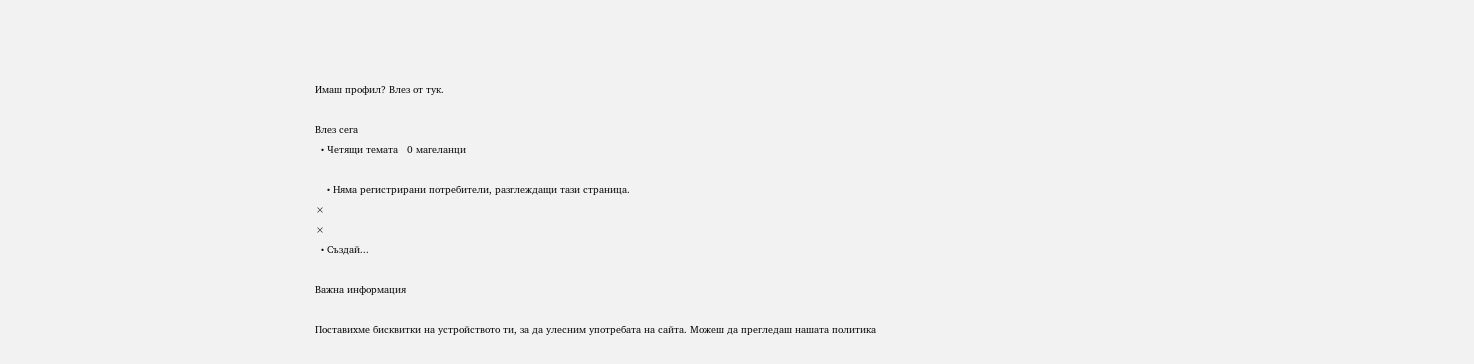Имаш профил? Влез от тук.

Влез сега
  • Четящи темата   0 магеланци

    • Няма регистрирани потребители, разглеждащи тази страница.
×
×
  • Създай...

Важна информация

Поставихме бисквитки на устройството ти, за да улесним употребата на сайта. Можеш да прегледаш нашата политика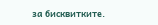за бисквитките.